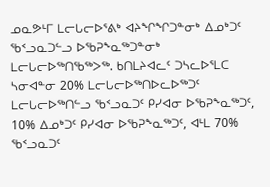ᓄᓇᕗᒻᒥ ᒪᓕᒐᓕᐅᕐᕕᒃ ᐊᔨᖏᖏᑐᓐᓂᒃ ᐃᓄᒃᑐᑦ ᖃᑉᓗᓇᑐᓪᓗ ᐅᖃᕈᖕᓇᖅᑐᓐᓂᒃ ᒪᓕᒐᓕᐅᖅᑎᖃᖅᐳᖅ. ᑲᑎᒪᔨᐊᓚᑦ ᑐᓴᓚᐅᕐᒪᑕ ᓴᓂᐊᓐᓂ 20% ᒪᓕᒐᓕᐅᖅᑎᐅᓚᐅᖅᑐᑦ ᒪᓕᒐᓕᐅᖅᑎᓪᓗ ᖃᑉᓗᓇᑐᑦ ᑭᓯᐊᓂ ᐅᖃᕈᖕᓇᖅᑐᑦ, 10% ᐃᓄᒃᑐᑦ ᑭᓯᐊᓂ ᐅᖃᕈᖕᓇᖅᑐᑦ, ᐊᒻᒪ 70% ᖃᑉᓗᓇᑐᑦ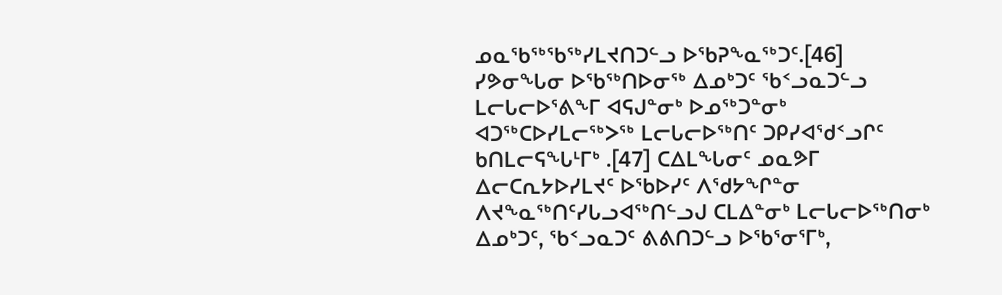ᓄᓇᖃᖅᖃᖅᓯᒪᔪᑎᑐᓪᓗ ᐅᖃᕈᖕᓇᖅᑐᑦ.[46] ᓯᕗᓂᖓᓂ ᐅᖃᖅᑎᐅᓂᖅ ᐃᓄᒃᑐᑦ ᖃᑉᓗᓇᑐᓪᓗ ᒪᓕᒐᓕᐅᕐᕕᖕᒥ ᐊᕋᒍᓐᓂᒃ ᐅᓄᖅᑐᓐᓂᒃ ᐊᑐᖅᑕᐅᓯᒪᓕᖅᐳᖅ ᒪᓕᒐᓕᐅᖅᑎᑦ ᑐᑭᓯᐊᖁᑉᓗᒋᑦ ᑲᑎᒪᓕᕋᖓᒻᒥᒃ .[47] ᑕᐃᒪᖓᓂᑦ ᓄᓇᕗᒥ ᐃᓕᑕᕆᔭᐅᓯᒪᔪᑦ ᐅᖃᐅᓯᑦ ᐱᖁᔭᖏᓐᓂ  ᐱᔪᖕᓇᖅᑎᑦᓯᒐᓗᐊᖅᑎᓪᓗᒍ ᑕᒪᐃᓐᓂᒃ ᒪᓕᒐᓕᐅᖅᑎᓂᒃ ᐃᓄᒃᑐᑦ, ᖃᑉᓗᓇᑐᑦ ᕕᕕᑎᑐᓪᓗ ᐅᖃᕐᓂᕐᒥᒃ,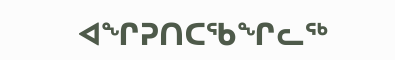ᐊᖏᕈᑎᑕᖃᖏᓚᖅ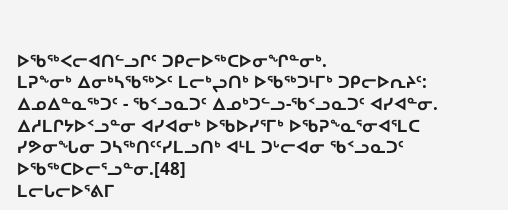ᐅᖃᖅᐸᓕᐊᑎᓪᓗᒋᑦ ᑐᑭᓕᐅᖅᑕᐅᓂᖏᓐᓂᒃ.
ᒪᕈᖕᓂᒃ ᐃᓂᒃᓴᖃᖅᐳᑦ ᒪᓕᒃᖢᑎᒃ ᐅᖃᖅᑐᒻᒥᒃ ᑐᑭᓕᐅᕆᔨᑦ: ᐃᓄᐃᓐᓇᖅᑐᑦ - ᖃᑉᓗᓇᑐᑦ ᐃᓄᒃᑐᓪᓗ-ᖃᑉᓗᓇᑐᑦ ᐊᓯᐊᓐᓂ. ᐃᓱᒪᒋᔭᐅᑉᓗᓐᓂ ᐊᓯᐊᓂᒃ ᐅᖃᐅᓯᕐᒥᒃ ᐅᖃᕈᖕᓇᕐᓂᐊᕐᒪᑕ ᓯᕗᓂᖓᓂ ᑐᓴᖅᑎᑦᑦᓯᒪᓗᑎᒃ ᐊᒻᒪ ᑐᒡᓕᐊᓂ ᖃᑉᓗᓇᑐᑦ ᐅᖃᖅᑕᐅᓕᕐᓗᓐᓂ.[48]
ᒪᓕᒐᓕᐅᕐᕕᒥ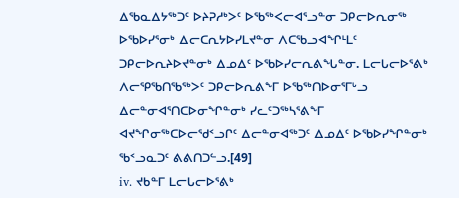ᐃᖃᓇᐃᔭᖅᑐᑦ ᐅᔨᕈᓱᒃᐳᑦ ᐅᖃᖅᐸᓕᐊᕐᓗᓐᓂ ᑐᑭᓕᐅᕆᓂᖅ ᐅᖃᐅᓯᕐᓂᒃ ᐃᓕᑕᕆᔭᐅᓯᒪᔪᓐᓂ ᐱᑕᖃᓗᐊᖏᒻᒪᑦ ᑐᑭᓕᐅᕆᔨᐅᔪᓐᓂᒃ ᐃᓄᐃᑦ ᐅᖃᐅᓯᓕᕆᕕᖓᓐᓂ. ᒪᓕᒐᓕᐅᕐᕕᒃ ᐱᓕᕿᖃᑎᖃᖅᐳᑦ ᑐᑭᓕᐅᕆᕕᖕᒥ ᐅᖃᖅᑎᐅᓂᕐᒥᒡᓗ ᐃᓕᓐᓂᐊᕐᑎᑕᐅᓂᖏᓐᓂᒃ ᓯᓚᑦᑐᖅᓴᕐᕕᖕᒥ ᐊᔪᖏᓂᖅᑕᐅᓕᖁᑉᓗᒋᑦ ᐃᓕᓐᓂᐊᖅᑐᑦ ᐃᓄᐃᑦ ᐅᖃᐅᓯᖏᓐᓂᒃ ᖃᑉᓗᓇᑐᑦ ᕕᕕᑎᑐᓪᓗ.[49]
iv. ᔪᑲᓐᒥ ᒪᓕᒐᓕᐅᕐᕕᒃ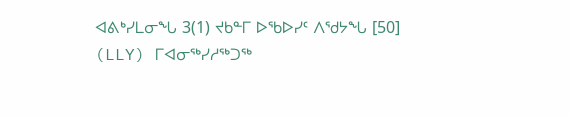ᐊᕕᒃᓯᒪᓂᖓ 3(1) ᔪᑲᓐᒥ ᐅᖃᐅᓯᑦ ᐱᖁᔭᖓ [50] (LLY) ᒥᐊᓂᖅᓯᓱᖅᑐᖅ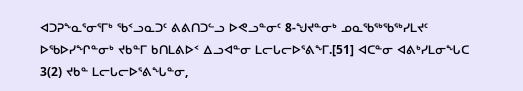ᐊᑐᕈᖕᓇᕐᓂᕐᒥᒃ ᖃᑉᓗᓇᑐᑦ ᕕᕕᑎᑐᓪᓗ ᐅᕙᓗᓐᓂᑦ 8-ᖑᔪᓐᓂᒃ ᓄᓇᖃᖅᖃᖅᓯᒪᔪᑦ ᐅᖃᐅᓯᖏᓐᓂᒃ ᔪᑲᓐᒥ ᑲᑎᒪᕕᐅᑉ ᐃᓗᐊᓐᓂ ᒪᓕᒐᓕᐅᕐᕕᖕᒥ.[51] ᐊᑕᓐᓂ ᐊᕕᒃᓯᒪᓂᖓᑕ 3(2) ᔪᑲᓐ ᒪᓕᒐᓕᐅᕐᕕᖓᓐᓂ,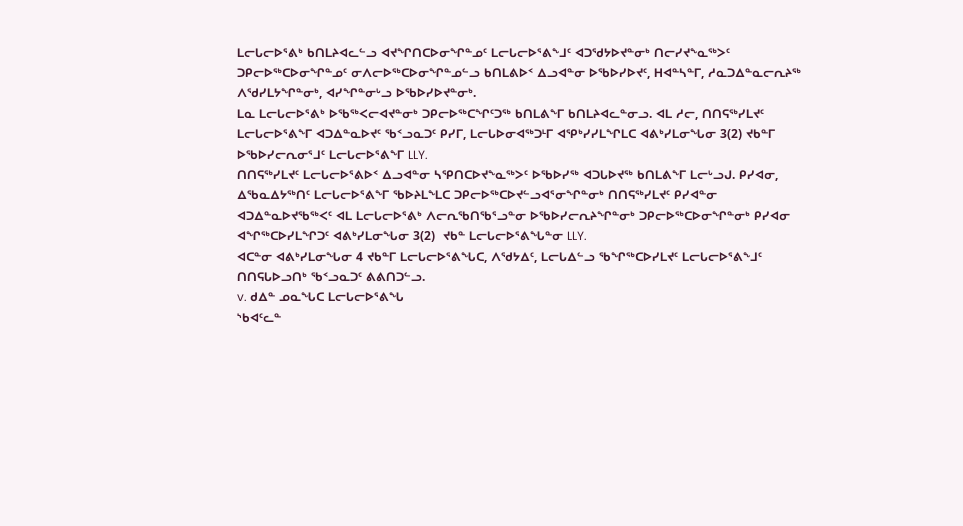ᒪᓕᒐᓕᐅᕐᕕᒃ ᑲᑎᒪᔨᐊᓚᓪᓗ ᐊᔪᖏᑎᑕᐅᓂᖏᓐᓄᑦ ᒪᓕᒐᓕᐅᕐᕕᖕᒧᑦ ᐊᑐᖁᔭᐅᔪᓐᓂᒃ ᑎᓕᓯᔪᖕᓇᖅᐳᑦ ᑐᑭᓕᐅᖅᑕᐅᓂᖏᓐᓄᑦ ᓂᐱᓕᐅᖅᑕᐅᓂᖏᓐᓄᓪᓗ ᑲᑎᒪᕕᐅᑉ ᐃᓗᐊᓐᓂ ᐅᖃᐅᓯᐅᔪᑦ, ᕼᐊᓐᓴᓐᒥ, ᓱᓇᑐᐃᓐᓇᓕᕆᔨᖅ ᐱᖁᓯᒪᔭᖏᓐᓂᒃ, ᐊᓯᖏᓐᓂᒡᓗ ᐅᖃᐅᓯᐅᔪᓐᓂᒃ.
ᒪᓇ ᒪᓕᒐᓕᐅᕐᕕᒃ ᐅᖃᖅᐸᓕᐊᔪᓐᓂᒃ ᑐᑭᓕᐅᖅᑕᖏᑦᑐᖅ ᑲᑎᒪᕕᖕᒥ ᑲᑎᒪᔨᐊᓚᓐᓂᓗ. ᐊᒪ ᓱᓕ, ᑎᑎᕋᖅᓯᒪᔪᑦ ᒪᓕᒐᓕᐅᕐᕕᖕᒥ ᐊᑐᐃᓐᓇᐅᔪᑦ ᖃᑉᓗᓇᑐᑦ ᑭᓯᒥ, ᒪᓕᒐᐅᓂᐊᖅᑐᒻᒥ ᐊᕿᒃᓯᓯᒪᖏᒪᑕ ᐊᕕᒃᓯᒪᓂᖓᓂ 3(2) ᔪᑲᓐᒥ ᐅᖃᐅᓯᓕᕆᓂᕐᒧᑦ ᒪᓕᒐᓕᐅᕐᕕᖕᒥ LLY.
ᑎᑎᕋᖅᓯᒪᔪᑦ ᒪᓕᒐᓕᐅᕐᕕᐅᑉ ᐃᓗᐊᓐᓂ ᓴᕿᑎᑕᐅᔪᖕᓇᖅᐳᑦ ᐅᖃᐅᓯᖅ ᐊᑐᒐᐅᔪᖅ ᑲᑎᒪᕕᖕᒥ ᒪᓕᒡᓗᒍ. ᑭᓯᐊᓂ, ᐃᖃᓇᐃᔭᖅᑎᑦ ᒪᓕᒐᓕᐅᕐᕕᖕᒥ ᖃᐅᔨᒪᖕᒪᑕ ᑐᑭᓕᐅᖅᑕᐅᔪᓪᓗᐊᕐᓂᖏᓐᓂᒃ ᑎᑎᕋᖅᓯᒪᔪᑦ ᑭᓯᐊᓐᓂ ᐊᑐᐃᓐᓇᐅᔪᖃᖅᐸᑦ ᐊᒪ ᒪᓕᒐᓕᐅᕐᕕᒃ ᐱᓕᕆᖃᑎᖃᕐᓗᓐᓂ ᐅᖃᐅᓯᓕᕆᔨᖏᓐᓂᒃ ᑐᑭᓕᐅᖅᑕᐅᓂᖏᓐᓂᒃ ᑭᓯᐊᓂ ᐊᖏᖅᑕᐅᓯᒪᖏᑐᑦ ᐊᕕᒃᓯᒪᓂᖓᓂ 3(2)  ᔪᑲᓐ ᒪᓕᒐᓕᐅᕐᕕᖓᓐᓂ LLY.
ᐊᑕᓐᓂ ᐊᕕᒃᓯᒪᓂᖓᓂ 4 ᔪᑲᓐᒥ ᒪᓕᒐᓕᐅᕐᕕᖓᑕ, ᐱᖁᔭᐃᑦ, ᒪᓕᒐᐃᓪᓗ ᖃᖏᖅᑕᐅᓯᒪᔪᑦ ᒪᓕᒐᓕᐅᕐᕕᖕᒧᑦ ᑎᑎᕋᒐᐅᓗᑎᒃ ᖃᑉᓗᓇᑐᑦ ᕕᕕᑎᑐᓪᓗ.
v. ᑯᐃᓐ ᓄᓇᖓᑕ ᒪᓕᒐᓕᐅᕐᕕᖓ
ᔅᑲᐊᑦᓚᓐ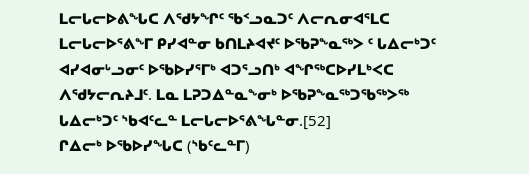ᒪᓕᒐᓕᐅᕕᖓᑕ ᐱᖁᔭᖏᑦ ᖃᑉᓗᓇᑐᑦ ᐱᓕᕆᓂᐊᕐᒪᑕ ᒪᓕᒐᓕᐅᕐᕕᖕᒥ ᑭᓯᐊᓐᓂ ᑲᑎᒪᔨᐊᔪᑦ ᐅᖃᕈᖕᓇᖅᐳ ᑦ ᒐᐃᓕᒃᑐᑦ ᐊᓯᐊᓂᒡᓗᓂᑦ ᐅᖃᐅᓯᕐᒥᒃ ᐊᑐᕐᓗᑎᒃ ᐊᖏᖅᑕᐅᓯᒪᒃᐸᑕ ᐱᖁᔭᓕᕆᔨᒧᑦ. ᒪᓇ ᒪᕈᑐᐃᓐᓇᖕᓂᒃ ᐅᖃᕈᖕᓇᖅᑐᖃᖅᐳᖅ ᒐᐃᓕᒃᑐᑦ ᔅᑲᐊᑦᓚᓐ ᒪᓕᒐᓕᐅᕐᕕᖓᓐᓂ.[52]
ᒋᐃᓕᒃ ᐅᖃᐅᓯᖓᑕ (ᔅᑲᑦᓚᓐᒥ)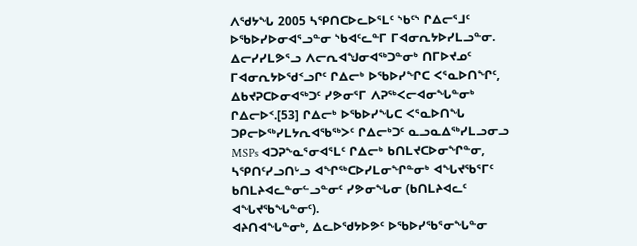ᐱᖁᔭᖓ 2005 ᓴᕿᑎᑕᐅᓚᐅᕐᒪᑦ ᔅᑲᑦᔅ ᒋᐃᓕᕐᒧᑦ ᐅᖃᐅᓯᐅᓂᐊᕐᓗᓐᓂ ᔅᑲᐊᑦᓚᓐᒥ ᒥᐊᓂᕆᔭᐅᓯᒪᓗᓐᓂ. ᐃᓕᓯᓯᒪᕗᕐᓗ ᐱᓕᕆᐊᖑᓂᐊᖅᑐᓐᓂᒃ ᑎᒥᐅᔪᓄᑦ ᒥᐊᓂᕆᔭᐅᖁᑉᓗᒋᑦ ᒋᐃᓕᒃ ᐅᖃᐅᓯᖏᑕ ᐸᕐᓇᐅᑎᖏᑦ, ᐃᑲᔪᕈᑕᐅᓂᐊᖅᑐᑦ ᓯᕗᓂᕐᒥ ᐱᕈᖅᐸᓕᐊᓂᖓᓐᓂᒃ ᒋᐃᓕᐅᑉ.[53] ᒋᐃᓕᒃ ᐅᖃᐅᓯᖓᑕ ᐸᕐᓇᐅᑎᖓ ᑐᑭᓕᐅᖅᓯᒪᔭᕆᐊᖃᖅᐳᑦ ᒋᐃᓕᒃᑐᑦ ᓇᓗᓇᐃᖅᓯᒪᓗᓂᓗ MSPs ᐊᑐᕈᖕᓇᕐᓂᐊᕐᒪᑦ ᒋᐃᓕᒃ ᑲᑎᒪᔪᑕᐅᓂᖏᓐᓂ, ᓴᕿᑎᑦᓯᓗᑎᒡᓗ ᐊᖏᖅᑕᐅᓯᒪᓂᖏᓐᓂᒃ ᐊᖓᔪᖃᕐᒥᑦ ᑲᑎᒪᔨᐊᓚᓐᓂᓪᓗᓐᓂᑦ ᓯᕗᓂᖓᓂ (ᑲᑎᒪᔨᐊᓚᑦ ᐊᖓᔪᖃᖓᓐᓂᑦ).
ᐊᔨᑎᐊᖓᓐᓂᒃ, ᐃᓚᐅᖁᔭᐅᕗᑦ ᐅᖃᐅᓯᖃᕐᓂᖓᓐᓂ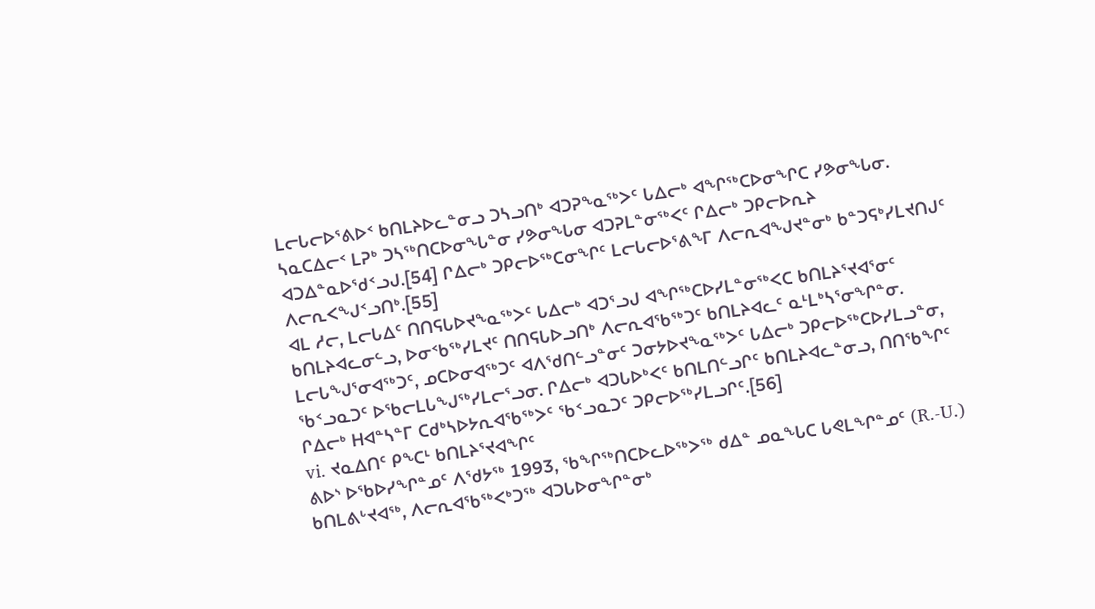ᒪᓕᒐᓕᐅᕐᕕᐅᑉ ᑲᑎᒪᔨᐅᓚᓐᓂᓗ ᑐᓴᓗᑎᒃ ᐊᑐᕈᖕᓇᖅᐳᑦ ᒐᐃᓕᒃ ᐊᖏᖅᑕᐅᓂᖏᑕ ᓯᕗᓂᖓᓂ. ᓴᓇᑕᐃᓕᑉ ᒪᕈᒃ ᑐᓴᖅᑎᑕᐅᓂᖓᓐᓂ ᓯᕗᓂᖓᓂ ᐊᑐᕈᒪᓐᓂᖅᐸᑦ ᒋᐃᓕᒃ ᑐᑭᓕᐅᕆᔨ ᐊᑐᐃᓐᓇᐅᖁᑉᓗᒍ.[54] ᒋᐃᓕᒃ ᑐᑭᓕᐅᖅᑕᓂᖏᑦ ᒪᓕᒐᓕᐅᕐᕕᖕᒥ ᐱᓕᕆᐊᖑᔪᓐᓂᒃ ᑲᓐᑐᕋᒃᓯᒪᔪᑎᒍᑦ ᐱᓕᕆᐸᖑᑉᓗᑎᒃ.[55]
ᐊᒪ ᓱᓕ, ᒪᓕᒐᐃᑦ ᑎᑎᕋᒐᐅᔪᖕᓇᖅᐳᑦ ᒐᐃᓕᒃ ᐊᑐᕐᓗᒍ ᐊᖏᖅᑕᐅᓯᒪᓐᓂᖅᐸᑕ ᑲᑎᒪᔨᕐᔪᐊᕐᓂᑦ ᑲᑎᒪᔨᐊᓚᓂᓪᓗ, ᐅᓂᑉᑲᖅᓯᒪᔪᑦ ᑎᑎᕋᒐᐅᓗᑎᒃ ᐱᓕᕆᐊᖃᖅᑐᑦ ᑲᑎᒪᔨᐊᓚᑦ ᓇᒻᒪᒃᓴᕐᓂᖏᓐᓂ. ᒪᓕᒐᖑᕐᓂᐊᖅᑐᑦ, ᓄᑕᐅᓂᐊᖅᑐᑦ ᐊᐱᖁᑎᓪᓗᓐᓂᑦ ᑐᓂᔭᐅᔪᖕᓇᖅᐳᑦ ᒐᐃᓕᒃ ᑐᑭᓕᐅᖅᑕᐅᓯᒪᓗᓐᓂ, ᖃᑉᓗᓇᑐᑦ ᐅᖃᓕᒪᒐᖑᖅᓯᒪᓕᕐᓗᓂ. ᒋᐃᓕᒃ ᐊᑐᒐᐅᒃᐸᑦ ᑲᑎᒪᑎᓪᓗᒋᑦ ᑲᑎᒪᔨᐊᓚᓐᓂᓗ, ᑎᑎᖃᖏᑦ ᒋᐃᓕᒃ ᕼᐊᓐᓴᓐᒥ ᑕᑯᒃᓴᐅᔭᕆᐊᖃᖅᐳᑦ ᖃᑉᓗᓇᑐᑦ ᑐᑭᓕᐅᖅᓯᒪᓗᒋᑦ.[56]
vi. ᔪᓇᐃᑎᑦ ᑭᖕᑕᒻ ᑲᑎᒪᔨᕐᔪᐊᖏᑦ
ᕕᐅᔅ ᐅᖃᐅᓯᖏᓐᓄᑦ ᐱᖁᔭᖅ 1993, ᖃᖏᖅᑎᑕᐅᓚᐅᖅᐳᖅ ᑯᐃᓐ ᓄᓇᖓᑕ ᒐᕙᒪᖏᓐᓄᑦ (R.-U.) ᑲᑎᒪᕕᒡᔪᐊᖅ, ᐱᓕᕆᐊᖃᖅᐸᒃᑐᖅ ᐊᑐᒐᐅᓂᖏᓐᓂᒃ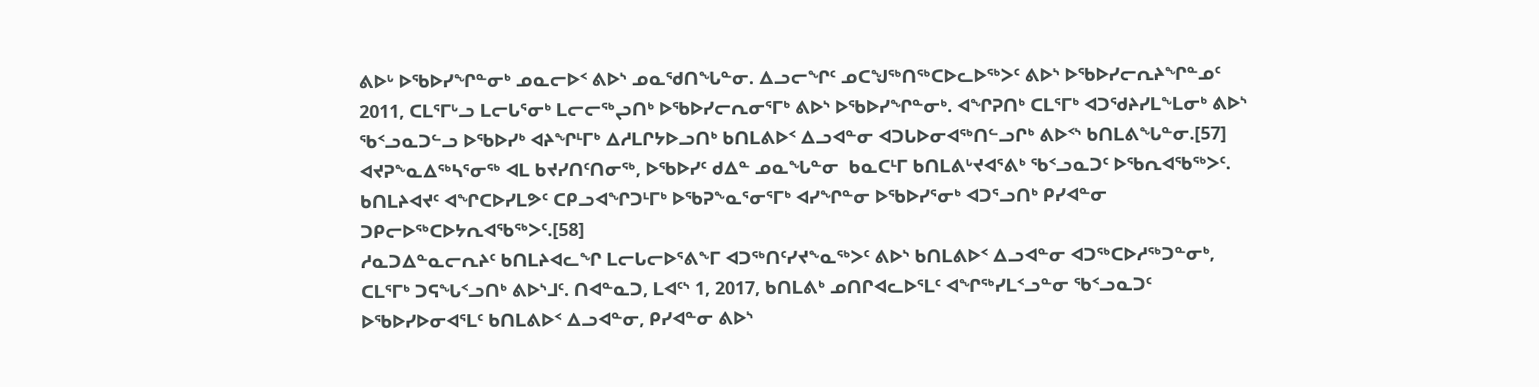ᕕᐅᒡ ᐅᖃᐅᓯᖏᓐᓂᒃ ᓄᓇᓕᐅᑉ ᕕᐅᔅ ᓄᓇᖁᑎᖓᓐᓂ. ᐃᓗᓕᖏᑦ ᓄᑕᖑᖅᑎᖅᑕᐅᓚᐅᖅᐳᑦ ᕕᐅᔅ ᐅᖃᐅᓯᓕᕆᔨᖏᓐᓄᑦ 2011, ᑕᒪᕐᒥᒡᓗ ᒪᓕᒐᕐᓂᒃ ᒪᓕᓕᖅᖢᑎᒃ ᐅᖃᐅᓯᓕᕆᓂᕐᒥᒃ ᕕᐅᔅ ᐅᖃᐅᓯᖏᓐᓂᒃ. ᐊᖏᕈᑎᒃ ᑕᒪᕐᒥᒃ ᐊᑐᖁᔨᓯᒪᖕᒪᓂᒃ ᕕᐅᔅ ᖃᑉᓗᓇᑐᓪᓗ ᐅᖃᐅᓯᒃ ᐊᔨᖏᒻᒥᒃ ᐃᓱᒪᒋᔭᐅᓗᑎᒃ ᑲᑎᒪᕕᐅᑉ ᐃᓗᐊᓐᓂ ᐊᑐᒐᐅᓂᐊᖅᑎᓪᓗᒋᒃ ᕕᐅᑉᔅ ᑲᑎᒪᕕᖓᓐᓂ.[57]
ᐊᔪᕈᖕᓇᐃᖅᓴᕐᓂᖅ ᐊᒪ ᑲᔪᓯᑎᑦᑎᓂᖅ, ᐅᖃᐅᓯᑦ ᑯᐃᓐ ᓄᓇᖓᓐᓂ  ᑲᓇᑕᒻᒥ ᑲᑎᒪᕕᒡᔪᐊᕐᕕᒃ ᖃᑉᓗᓇᑐᑦ ᐅᖃᕆᐊᖃᖅᐳᑦ. ᑲᑎᒪᔨᐊᔪᑦ ᐊᖏᑕᐅᓯᒪᕗᑦ ᑕᑭᓗᐊᖏᑐᒻᒥᒃ ᐅᖃᕈᖕᓇᕐᓂᕐᒥᒃ ᐊᓯᖏᓐᓂ ᐅᖃᐅᓯᕐᓂᒃ ᐊᑐᕐᓗᑎᒃ ᑭᓯᐊᓐᓂ ᑐᑭᓕᐅᖅᑕᐅᔭᕆᐊᖃᖅᐳᑦ.[58]
ᓱᓇᑐᐃᓐᓇᓕᕆᔨᑦ ᑲᑎᒪᔨᐊᓚᖏ ᒪᓕᒐᓕᐅᕐᕕᖕᒥ ᐊᑐᖅᑎᑦᓯᔪᖕᓇᖅᐳᑦ ᕕᐅᔅ ᑲᑎᒪᕕᐅᑉ ᐃᓗᐊᓐᓂ ᐊᑐᖅᑕᐅᓱᖅᑐᓐᓂᒃ, ᑕᒪᕐᒥᒃ ᑐᕋᖓᑉᓗᑎᒃ ᕕᐅᔅᒧᑦ. ᑎᐊᓐᓇᑐ, ᒪᐊᑦᔅ 1, 2017, ᑲᑎᒪᕕᒃ ᓄᑎᒋᐊᓚᐅᕐᒪᑦ ᐊᖏᖅᓯᒪᑉᓗᓐᓂ ᖃᑉᓗᓇᑐᑦ ᐅᖃᐅᓯᐅᓂᐊᕐᒪᑦ ᑲᑎᒪᕕᐅᑉ ᐃᓗᐊᓐᓂ, ᑭᓯᐊᓐᓂ ᕕᐅᔅ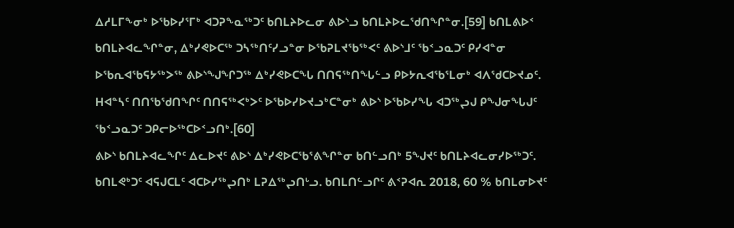ᐃᓱᒪᒥᖕᓂᒃ ᐅᖃᐅᓯᕐᒥᒃ ᐊᑐᕈᖕᓇᖅᑐᑦ ᑲᑎᒪᔨᐅᓚᓂ ᕕᐅᔅᓗ ᑲᑎᒪᔨᐅᓚᖁᑎᖏᓐᓂ.[59] ᑲᑎᒪᕕᐅᑉ ᑲᑎᒪᔨᐊᓚᖏᓐᓂ, ᐃᒃᓯᕙᐅᑕᖅ ᑐᓴᖅᑎᑦᓯᓗᓐᓂ ᐅᖃᕈᒪᔪᖃᖅᐸᑦ ᕕᐅᔅᒧᑦ ᖃᑉᓗᓇᑐᑦ ᑭᓯᐊᓐᓂ ᐅᖃᕆᐊᖃᕋᔭᖅᐳᖅ ᕕᐅᔅᖑᖏᑐᖅ ᐃᒃᓯᕙᐅᑕᖓ ᑎᑎᕋᖅᑎᖓᓪᓗ ᑭᐅᔭᕆᐊᖃᕐᒪᓂᒃ ᐊᐱᖁᑕᐅᔪᓄᑦ. Hᐊᓐᓴᑦ ᑎᑎᖃᖁᑎᖏᑦ ᑎᑎᕋᖅᐸᒃᐳᑦ ᐅᖃᐅᓯᐅᔪᓗᒃᑕᓐᓂᒃ ᕕᐅᔅ ᐅᖃᐅᓯᖓ ᐊᑐᖅᖢᒍ ᑭᖑᓂᖓᒍᑦ ᖃᑉᓗᓇᑐᑦ ᑐᑭᓕᐅᖅᑕᐅᑉᓗᑎᒃ.[60]
ᕕᐅᔅ ᑲᑎᒪᔨᐊᓚᖏᑦ ᐃᓚᐅᔪᑦ ᕕᐅᔅ ᐃᒃᓯᕙᐅᑕᖃᕐᕕᖏᓐᓂ ᑲᑎᓪᓗᑎᒃ 5ᖑᔪᑦ ᑲᑎᒪᔨᐊᓚᓂᓯᐅᖅᑐᑦ. ᑲᑎᒪᕙᒃᑐᑦ ᐊᕋᒍᑕᒪᑦ ᐊᑕᐅᓯᖅᖢᑎᒃ ᒪᕈᐃᖅᖢᑎᒡᓗ. ᑲᑎᒪᑎᓪᓗᒋᑦ ᕕᑉᕈᐊᕆ 2018, 60 % ᑲᑎᒪᓂᐅᔪᑦ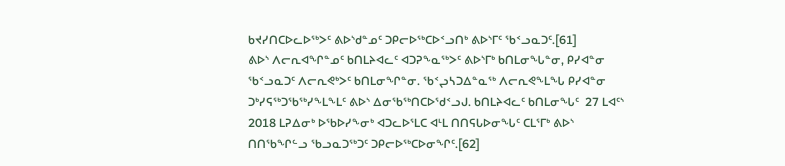ᑲᔪᓯᑎᑕᐅᓚᐅᖅᐳᑦ ᕕᐅᔅᑯᓐᓄᑦ ᑐᑭᓕᐅᖅᑕᐅᑉᓗᑎᒃ ᕕᐅᔅᒥᑦ ᖃᑉᓗᓇᑐᑦ.[61]
ᕕᐅᔅ ᐱᓕᕆᐊᖏᓐᓄᑦ ᑲᑎᒪᔨᐊᓚᑦ ᐊᑐᕈᖕᓇᖅᐳᑦ ᕕᐅᔅᒥᒃ ᑲᑎᒪᓂᖓᓐᓂ, ᑭᓯᐊᓐᓂ ᖃᑉᓗᓇᑐᑦ ᐱᓕᕆᕙᒃᐳᑦ ᑲᑎᒪᓂᖏᓐᓂ. ᖃᑉᖢᓴᑐᐃᓐᓇᖅ ᐱᓕᕆᕙᖕᒪᖓ ᑭᓯᐊᓐᓂ ᑐᒃᓯᕋᖅᑐᖃᖅᓯᖕᒪᖕᒪᑦ ᕕᐅᔅ ᐃᓂᖃᖅᑎᑕᐅᖁᑉᓗᒍ. ᑲᑎᒪᔨᐊᓚᑦ ᑲᑎᒪᓂᖓᑦ  27 ᒪᐊᑦᔅ 2018 ᒪᕈᐃᓂᒃ ᐅᖃᐅᓯᖕᓂᒃ ᐊᑐᓚᐅᕐᒪᑕ ᐊᒻᒪ ᑎᑎᕋᒐᐅᓂᖓᑦ ᑕᒪᕐᒥᒃ ᕕᐅᔅ ᑎᑎᖃᖏᓪᓗ ᖃᓗᓇᑐᖅᑐᑦ ᑐᑭᓕᐅᖅᑕᐅᓂᖏᑦ.[62]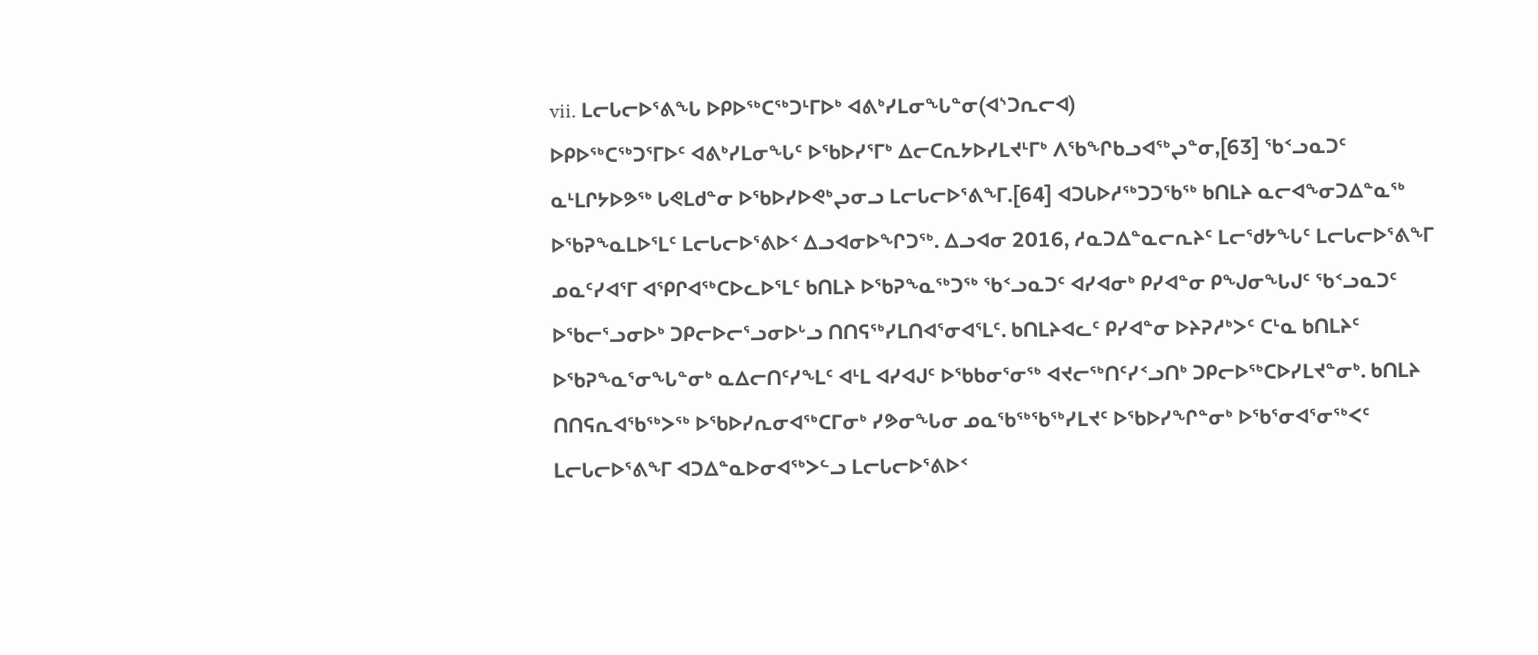vii. ᒪᓕᒐᓕᐅᕐᕕᖓ ᐅᑭᐅᖅᑕᖅᑐᒻᒥᐅᒃ ᐊᕕᒃᓯᒪᓂᖓᓐᓂ(ᐊᔅᑐᕆᓕᐊ)
ᐅᑭᐅᖅᑕᖅᑐᕐᒥᐅᑦ ᐊᕕᒃᓯᒪᓂᖓᑦ ᐅᖃᐅᓯᕐᒥᒃ ᐃᓕᑕᕆᔭᐅᓯᒪᔪᒻᒥᒃ ᐱᖃᖏᑲᓗᐊᖅᖢᓐᓂ,[63] ᖃᑉᓗᓇᑐᑦ ᓇᒻᒪᒋᔭᐅᕗᖅ ᒐᕙᒪᑯᓐᓂ ᐅᖃᐅᓯᐅᕙᒃᖢᓂᓗ ᒪᓕᒐᓕᐅᕐᕕᖕᒥ.[64] ᐊᑐᒐᐅᓱᖅᑐᑐᖃᖅ ᑲᑎᒪᔨ ᓇᓕᐊᖕᓂᑐᐃᓐᓇᖅ ᐅᖃᕈᖕᓇᒪᐅᕐᒪᑦ ᒪᓕᒐᓕᐅᕐᕕᐅᑉ ᐃᓗᐊᓂᐅᖏᑐᖅ. ᐃᓗᐊᓂ 2016, ᓱᓇᑐᐃᓐᓇᓕᕆᔨᑦ ᒪᓕᖁᔭᖓᑦ ᒪᓕᒐᓕᐅᕐᕕᖕᒥ ᓄᓇᑦᓯᐊᕐᒥ ᐊᕿᒋᐊᖅᑕᐅᓚᐅᕐᒪᑦ ᑲᑎᒪᔨ ᐅᖃᕈᖕᓇᖅᑐᖅ ᖃᑉᓗᓇᑐᑦ ᐊᓯᐊᓂᒃ ᑭᓯᐊᓐᓂ ᑭᖑᓂᖓᒍᑦ ᖃᑉᓗᓇᑐᑦ ᐅᖃᓕᕐᓗᓂᐅᒃ ᑐᑭᓕᐅᓕᕐᓗᓂᐅᒡᓗ ᑎᑎᕋᖅᓯᒪᑎᐊᕐᓂᐊᕐᒪᑦ. ᑲᑎᒪᔨᐊᓚᑦ ᑭᓯᐊᓐᓂ ᐅᔨᕈᓱᒃᐳᑦ ᑕᒻᓇ ᑲᑎᒪᔨᑦ ᐅᖃᕈᖕᓇᕐᓂᖓᓐᓂᒃ ᓇᐃᓕᑎᑦᓯᖕᒪᑦ ᐊᒻᒪ ᐊᓯᐊᒍᑦ ᐅᖃᑲᓂᕐᓂᖅ ᐊᔪᓕᖅᑎᑦᓯᑉᓗᑎᒃ ᑐᑭᓕᐅᖅᑕᐅᓯᒪᔪᓐᓂᒃ. ᑲᑎᒪᔨ ᑎᑎᕋᕆᐊᖃᖅᐳᖅ ᐅᖃᐅᓯᕆᓂᐊᖅᑕᒥᓂᒃ ᓯᕗᓂᖓᓂ ᓄᓇᖃᖅᖃᖅᓯᒪᔪᑦ ᐅᖃᐅᓯᖏᓐᓂᒃ ᐅᖃᕐᓂᐊᕐᓂᖅᐸᑦ ᒪᓕᒐᓕᐅᕐᕕᖕᒥ ᐊᑐᐃᓐᓇᐅᓂᐊᖅᐳᓪᓗ ᒪᓕᒐᓕᐅᕐᕕᐅᑉ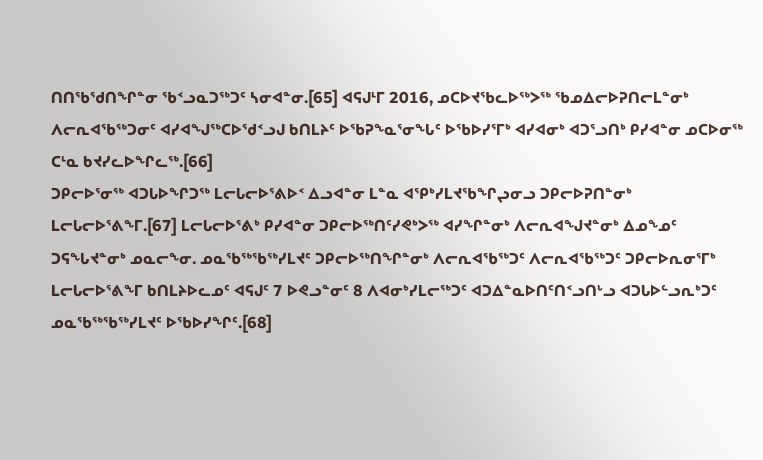ᑎᑎᖃᖁᑎᖏᓐᓂ ᖃᑉᓗᓇᑐᖅᑐᑦ ᓴᓂᐊᓐᓂ.[65] ᐊᕋᒍᒻᒥ 2016, ᓄᑕᐅᔪᖃᓚᐅᖅᐳᖅ ᖃᓄᐃᓕᐅᕈᑎᓕᒪᓐᓂᒃ ᐱᓕᕆᐊᖃᖅᑐᓂᑦ ᐊᓯᐊᖑᖅᑕᐅᖁᑉᓗᒍ ᑲᑎᒪᔨᑦ ᐅᖃᕈᖕᓇᕐᓂᖓᑦ ᐅᖃᐅᓯᕐᒥᒃ ᐊᓯᐊᓂᒃ ᐊᑐᕐᓗᑎᒃ ᑭᓯᐊᓐᓂ ᓄᑕᐅᓂᖅ ᑕᒻᓇ ᑲᔪᓯᓚᐅᖏᓚᖅ.[66]
ᑐᑭᓕᐅᕐᓂᖅ ᐊᑐᒐᐅᖏᑐᖅ ᒪᓕᒐᓕᐅᕐᕕᐅᑉ ᐃᓗᐊᓐᓂ ᒪᓐᓇ ᐊᕿᒃᓯᒪᔪᖃᖏᖢᓂᓗ ᑐᑭᓕᐅᕈᑎᓐᓂᒃ ᒪᓕᒐᓕᐅᕐᕕᖕᒥ.[67] ᒪᓕᒐᓕᐅᕐᕕᒃ ᑭᓯᐊᓐᓂ ᑐᑭᓕᐅᖅᑎᑦᓯᕙᒃᐳᖅ ᐊᓯᖏᓐᓂᒃ ᐱᓕᕆᐊᖑᔪᓐᓂᒃ ᐃᓄᖕᓄᑦ ᑐᕋᖓᔪᓐᓂᒃ ᓄᓇᓕᖕᓂ. ᓄᓇᖃᖅᖃᖅᓯᒪᔪᑦ ᑐᑭᓕᐅᖅᑎᖏᓐᓂᒃ ᐱᓕᕆᐊᖃᖅᑐᑦ ᐱᓕᕆᐊᖃᖅᑐᑦ ᑐᑭᓕᐅᕆᓂᕐᒥᒃ ᒪᓕᒐᓕᐅᕐᕕᖕᒥ ᑲᑎᒪᔨᐅᓚᓄᑦ ᐊᕋᒍᑦ 7 ᐅᕙᓗᓐᓂᑦ 8 ᐱᐊᓂᒃᓯᒪᓕᖅᑐᑦ ᐊᑐᐃᓐᓇᐅᑎᑦᑎᑉᓗᑎᒡᓗ ᐊᑐᒐᐅᓪᓗᕆᒃᑐᑦ ᓄᓇᖃᖅᖃᖅᓯᒪᔪᑦ ᐅᖃᐅᓯᖏᑦ.[68]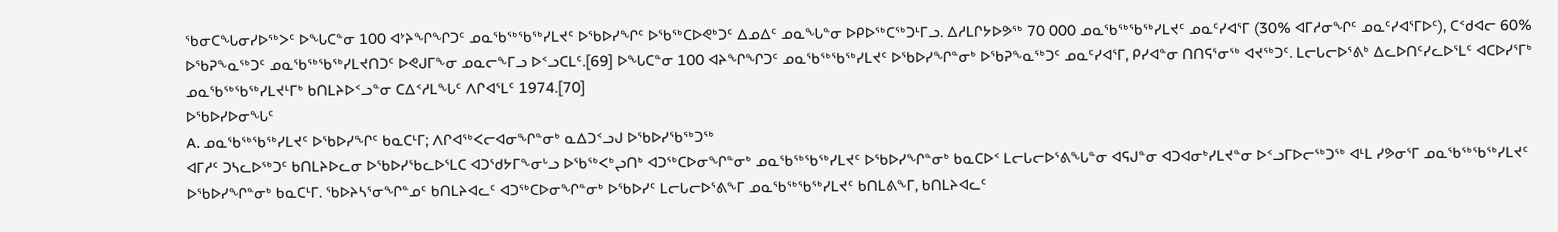ᖃᓂᑕᖓᓂᓯᐅᖅᐳᑦ ᐅᖓᑕᓐᓂ 100 ᐊᔾᔨᖏᖏᑐᑦ ᓄᓇᖃᖅᖃᖅᓯᒪᔪᑦ ᐅᖃᐅᓯᖏᑦ ᐅᖃᖅᑕᐅᕙᒃᑐᑦ ᐃᓄᐃᑦ ᓄᓇᖓᓐᓂ ᐅᑭᐅᖅᑕᖅᑐᒻᒥᓗ. ᐃᓱᒪᒋᔭᐅᕗᖅ 70 000 ᓄᓇᖃᖅᖃᖅᓯᒪᔪᑦ ᓄᓇᑦᓯᐊᕐᒥ (30% ᐊᒥᓱᓂᖏᑦ ᓄᓇᑦᓯᐊᕐᒥᐅᑦ), ᑕᑉᑯᐊᓕ 60% ᐅᖃᕈᖕᓇᖅᑐᑦ ᓄᓇᖃᖅᖃᖅᓯᒪᔪᑎᑐᑦ ᐅᕙᒍᒥᖕᓂ ᓄᓇᓕᖕᒥᓗ ᐅᑉᓗᑕᒪᑦ.[69] ᐅᖓᑕᓐᓂ 100 ᐊᔨᖏᖏᑐᑦ ᓄᓇᖃᖅᖃᖅᓯᒪᔪᑦ ᐅᖃᐅᓯᖏᓐᓂᒃ ᐅᖃᕈᖕᓇᖅᑐᑦ ᓄᓇᑦᓯᐊᕐᒥ, ᑭᓯᐊᓐᓂ ᑎᑎᕋᕐᓂᖅ ᐊᔪᖅᑐᑦ. ᒪᓕᒐᓕᐅᕐᕕᒃ ᐃᓚᐅᑎᑦᓯᓚᐅᕐᒪᑦ ᐊᑕᐅᓯᕐᒥᒃ ᓄᓇᖃᖅᖃᖅᓯᒪᔪᒻᒥᒃ ᑲᑎᒪᔨᐅᑉᓗᓐᓂ ᑕᐃᑉᓱᒪᖓᑦ ᐱᒋᐊᕐᒪᑦ 1974.[70]
ᐅᖃᐅᓯᐅᓂᖓᑦ
A. ᓄᓇᖃᖅᖃᖅᓯᒪᔪᑦ ᐅᖃᐅᓯᖏᑦ ᑲᓇᑕᒻᒥ; ᐱᒋᐊᖅᐸᓕᐊᓂᖏᓐᓂᒃ ᓇᐃᑐᑉᓗᒍ ᐅᖃᐅᓯᖃᖅᑐᖅ
ᐊᒥᓱᑦ ᑐᓴᓚᐅᖅᑐᑦ ᑲᑎᒪᔨᐅᓚᓂ ᐅᖃᐅᓯᖃᓚᐅᕐᒪᑕ ᐊᑐᖁᔭᒥᖕᓂᒡᓗ ᐅᖃᖅᐸᒃᖢᑎᒃ ᐊᑐᖅᑕᐅᓂᖏᓐᓂᒃ ᓄᓇᖃᖅᖃᖅᓯᒪᔪᑦ ᐅᖃᐅᓯᖏᓐᓂᒃ ᑲᓇᑕᐅᑉ ᒪᓕᒐᓕᐅᕐᕕᖓᓐᓂ ᐊᕋᒍᓐᓂ ᐊᑐᐊᓂᒃᓯᒪᔪᓐᓂ ᐅᑉᓗᒥᐅᓕᖅᑐᖅ ᐊᒻᒪ ᓯᕗᓂᕐᒥ ᓄᓇᖃᖅᖃᖅᓯᒪᔪᑦ ᐅᖃᐅᓯᖏᓐᓂᒃ ᑲᓇᑕᒻᒥ. ᖃᐅᔨᓴᕐᓂᖏᓐᓄᑦ ᑲᑎᒪᔨᐊᓚᑦ ᐊᑐᖅᑕᐅᓂᖏᓐᓂᒃ ᐅᖃᐅᓯᑦ ᒪᓕᒐᓕᐅᕐᕕᖕᒥ ᓄᓇᖃᖅᖃᖅᓯᒪᔪᑦ ᑲᑎᒪᕕᖕᒥ, ᑲᑎᒪᔨᐊᓚᑦ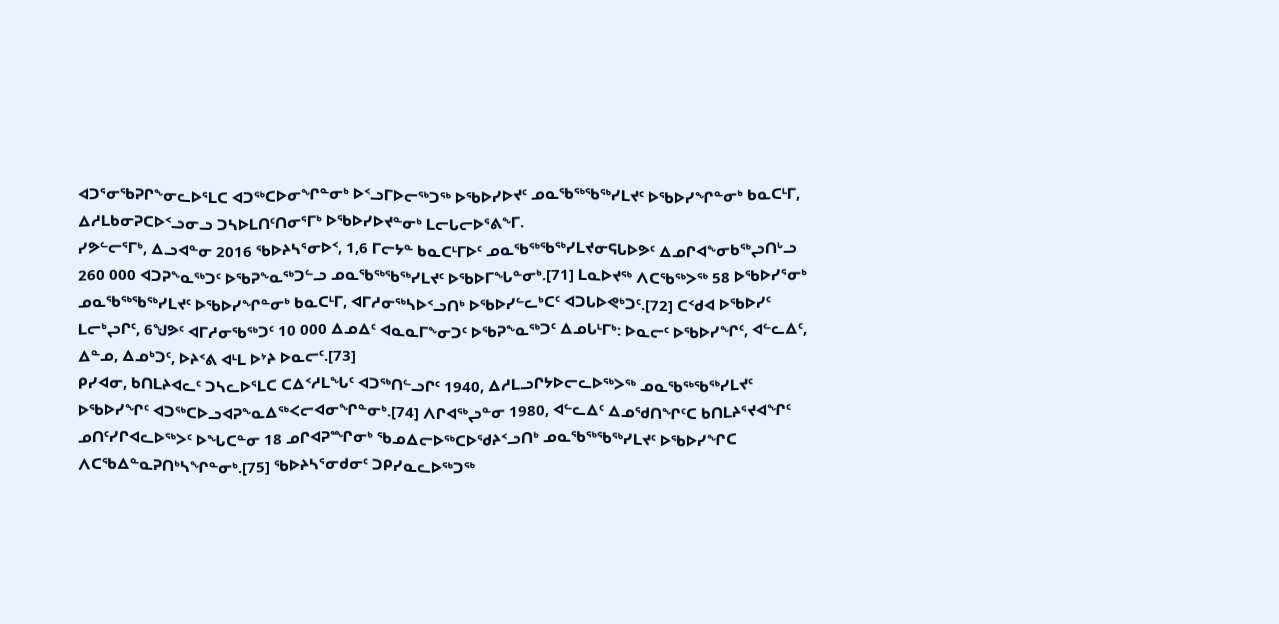ᐊᑐᕐᓂᖃᕈᒋᖕᓂᓚᐅᕐᒪᑕ ᐊᑐᖅᑕᐅᓂᖏᓐᓂᒃ ᐅᑉᓗᒥᐅᓕᖅᑐᖅ ᐅᖃᐅᓯᐅᔪᑦ ᓄᓇᖃᖅᖃᖅᓯᒪᔪᑦ ᐅᖃᐅᓯᖏᓐᓂᒃ ᑲᓇᑕᒻᒥ, ᐃᓱᒪᑲᓂᕈᑕᐅᑉᓗᓂᓗ ᑐᓴᐅᒪᑎᑦᑎᓂᕐᒥᒃ ᐅᖃᐅᓯᐅᔪᓐᓂᒃ ᒪᓕᒐᓕᐅᕐᕕᖕᒥ.
ᓯᕗᓪᓕᕐᒥᒃ, ᐃᓗᐊᓐᓂ 2016 ᖃᐅᔨᓴᕐᓂᐅᑉ, 1,6 ᒥᓕᔭᓐ ᑲᓇᑕᒻᒥᐅᑦ ᓄᓇᖃᖅᖃᖅᓯᒪᔪᓂᕋᒐᐅᕗᑦ ᐃᓄᒋᐊᖕᓂᑲᖅᖢᑎᒡᓗ 260 000 ᐊᑐᕈᖕᓇᖅᑐᑦ ᐅᖃᕈᖕᓇᖅᑐᓪᓗ ᓄᓇᖃᖅᖃᖅᓯᒪᔪᑦ ᐅᖃᐅᒥᖓᓐᓂᒃ.[71] ᒪᓇᐅᔪᖅ ᐱᑕᖃᖅᐳᖅ 58 ᐅᖃᐅᓯᕐᓂᒃ ᓄᓇᖃᖅᖃᖅᓯᒪᔪᑦ ᐅᖃᐅᓯᖏᓐᓂᒃ ᑲᓇᑕᒻᒥ, ᐊᒥᓱᓂᖅᓴᐅᑉᓗᑎᒃ ᐅᖃᐅᓯᓪᓚᒃᑕᑦ ᐊᑐᒐᐅᕙᒃᑐᑦ.[72] ᑕᑉᑯᐊ ᐅᖃᐅᓯᑦ ᒪᓕᒃᖢᒋᑦ, 6ᖑᕗᑦ ᐊᒥᓱᓂᖃᖅᑐᑦ 10 000 ᐃᓄᐃᑦ ᐊᓇᓇᒥᖕᓂᑐᑦ ᐅᖃᕈᖕᓇᖅᑐᑦ ᐃᓄᒐᒻᒥᒃ: ᐅᓇᓕᑦ ᐅᖃᐅᓯᖏᑦ, ᐊᓪᓚᐃᑦ, ᐃᓐᓄ, ᐃᓄᒃᑐᑦ, ᐅᔨᑉᕕ ᐊᒻᒪ ᐅᔾᔨ ᐅᓇᓕᑦ.[73]
ᑭᓯᐊᓂ, ᑲᑎᒪᔨᐊᓚᑦ ᑐᓴᓚᐅᕐᒪᑕ ᑕᐃᑉᓱᒪᖓᑦ ᐊᑐᖅᑎᓪᓗᒋᑦ 1940, ᐃᓱᒪᓗᒋᔭᐅᓕᓚᐅᖅᐳᖅ ᓄᓇᖃᖅᖃᖅᓯᒪᔪᑦ ᐅᖃᐅᓯᖏᑦ ᐊᑐᖅᑕᐅᓗᐊᕈᖕᓇᐃᖅᐸᓕᐊᓂᖏᓐᓂᒃ.[74] ᐱᒋᐊᖅᖢᓐᓂ 1980, ᐊᓪᓚᐃᑦ ᐃᓄᖁᑎᖏᑦᑕ ᑲᑎᒪᔨᕐᔪᐊᖏᑦ ᓄᑎᑦᓯᒋᐊᓚᐅᖅᐳᑦ ᐅᖓᑕᓐᓂ 18 ᓄᒋᐊᕈᙱᓂᒃ ᖃᓄᐃᓕᐅᖅᑕᐅᖁᔨᑉᓗᑎᒃ ᓄᓇᖃᖅᖃᖅᓯᒪᔪᑦ ᐅᖃᐅᓯᖏᑕ ᐱᑕᖃᐃᓐᓇᕈᑎᒃᓴᖏᓐᓂᒃ.[75] ᖃᐅᔨᓴᕐᓂᑯᓂᑦ ᑐᑭᓯᓇᓚᐅᖅᑐᖅ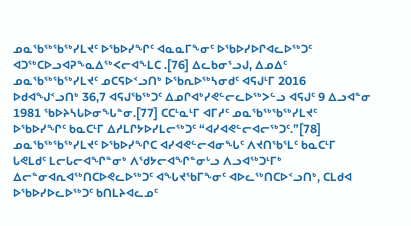ᓄᓇᖃᖅᖃᖅᓯᒪᔪᑦ ᐅᖃᐅᓯᖏᑦ ᐊᓇᓇᒥᖕᓂᑦ ᐅᖃᐅᓯᐅᒋᐊᓚᐅᖅᑐᑦ ᐊᑐᖅᑕᐅᓗᐊᕈᖕᓇᐃᖅᐸᓕᐊᖕᒪᑕ .[76] ᐃᓚᑲᓂᕐᓗᒍ, ᐃᓄᐃᑦ ᓄᓇᖃᖅᖃᖅᓯᒪᔪᑦ ᓄᑕᕋᐅᑉᓗᑎᒃ ᐅᖃᕆᐅᖅᓴᓂᑯᑦ ᐊᕋᒍᒻᒥ 2016 ᐅᑯᐊᖑᑉᓗᑎᒃ 36,7 ᐊᕋᒍᖃᖅᑐᑦ ᐃᓄᒋᐊᒃᓯᕙᓪᓕᓚᐅᖅᐳᓪᓗ ᐊᕋᒍᑦ 9 ᐃᓗᐊᓐᓂ  1981 ᖃᐅᔨᓴᒐᐅᓂᖓᓐᓂ.[77] ᑕᑕᒻᓇᒻᒥ ᐊᒥᓱᑦ ᓄᓇᖃᖅᖃᖅᓯᒪᔪᑦ ᐅᖃᐅᓯᖏᑦ ᑲᓇᑕᒻᒥ ᐃᓱᒪᒋᔭᐅᓯᒪᓕᖅᑐᑦ “ᐊᓯᐊᕙᓪᓕᐊᓕᖅᑐᑦ.”[78]
ᓄᓇᖃᖅᖃᖅᓯᒪᔪᑦ ᐅᖃᐅᓯᖏᑕ ᐊᓯᐊᕙᓪᓕᐊᓂᖓᑦ ᐱᔪᑎᖃᕐᒪᑦ ᑲᓇᑕᒻᒥ ᒐᕙᒪᑯᑦ ᒪᓕᒐᓕᐊᖏᓐᓂᒃ ᐱᖁᔭᓕᐊᖏᓐᓂᒡᓗ ᐱᓗᐊᖅᑐᒻᒥᒃ ᐃᓕᓐᓂᐊᕆᐊᖅᑎᑕᐅᕙᓚᐅᖅᑐᑦ ᐊᖓᔪᖃᒥᖕᓂᑦ ᐊᐅᓚᖅᑎᑕᐅᑉᓗᑎᒃ, ᑕᒪᑯᐊ ᐅᖃᐅᓯᐅᓚᐅᖅᑐᑦ ᑲᑎᒪᔨᐊᓚᓄᑦ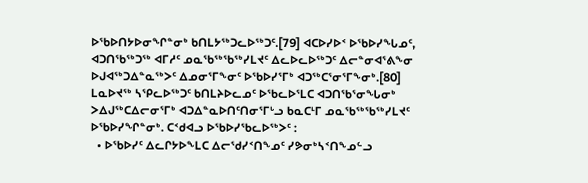ᐅᖃᐅᑎᔭᐅᓂᖏᓐᓂᒃ ᑲᑎᒪᔭᖅᑐᓚᐅᖅᑐᑦ.[79] ᐊᑕᐅᓯᐅᑉ ᐅᖃᐅᓯᖓᓄᑦ, ᐊᑐᑎᖃᖅᑐᖅ ᐊᒥᓱᑦ ᓄᓇᖃᖅᖃᖅᓯᒪᔪᑦ ᐃᓚᐅᓚᐅᖅᑐᑦ ᐃᓕᓐᓂᐊᕐᕕᖕᓂ ᐅᒍᐊᖅᑐᐃᓐᓇᖅᐳᑦ ᐃᓄᓂᕐᒥᖕᓂᑦ ᐅᖃᐅᓯᕐᒥᒃ ᐊᑐᖅᑕᕐᓂᕐᒥᖕᓂᒃ.[80]
ᒪᓇᐅᔪᖅ ᓴᕿᓚᐅᖅᑐᑦ ᑲᑎᒪᔨᐅᓚᓄᑦ ᐅᖃᓚᐅᕐᒪᑕ ᐊᑐᑎᖃᕐᓂᖓᓂᒃ ᐳᐃᒍᖅᑕᐃᓕᓂᕐᒥᒃ ᐊᑐᐃᓐᓇᐅᑎᑦᑎᓂᕐᒥᒡᓗ ᑲᓇᑕᒻᒥ ᓄᓇᖃᖅᖃᖅᓯᒪᔪᑦ ᐅᖃᐅᓯᖏᓐᓂᒃ. ᑕᑉᑯᐊᓗ ᐅᖃᐅᓯᖃᓚᐅᖅᐳᑦ :
  • ᐅᖃᐅᓯᑦ ᐃᓚᒋᔭᐅᖕᒪᑕ ᐃᓕᖁᓯᑉᑎᖕᓄᑦ ᓯᕗᓂᒃᓴᑉᑎᖕᓄᓪᓗ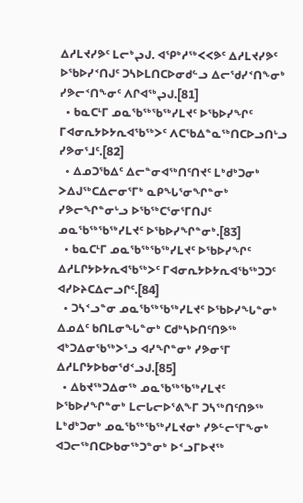ᐃᓱᒪᔪᓯᕗᑦ ᒪᓕᒃᖢᒍ. ᐊᕿᒃᓱᖅᐸᐸᕗᑦ ᐃᓱᒪᔪᓯᕗᑦ ᐅᖃᐅᓯᑉᑎᒍᑦ ᑐᓴᐅᒪᑎᑕᐅᓂᑯᓪᓗ ᐃᓕᖁᓯᑉᑎᖕᓂᒃ ᓯᕗᓕᑉᑎᖕᓂᑦ ᐱᒋᐊᖅᖢᒍ.[81]
  • ᑲᓇᑕᒻᒥ ᓄᓇᖃᖅᖃᖅᓯᒪᔪᑦ ᐅᖃᐅᓯᖏᑦ ᒥᐊᓂᕆᔭᐅᔭᕆᐊᖃᖅᐳᑦ ᐱᑕᖃᐃᓐᓇᖅᑎᑕᐅᓗᑎᒡᓗ ᓯᕗᓂᕐᒧᑦ.[82]
  • ᐃᓄᑐᖃᐃᑦ ᐃᓕᓐᓂᐊᖅᑎᑦᑎᔪᑦ ᒪᒃᑯᒃᑐᓂᒃ ᐳᐃᒍᖅᑕᐃᓕᓂᕐᒥᒃ ᓇᑭᖓᕐᓂᖏᓐᓂᒃ ᓯᕗᓕᖏᓐᓂᒡᓗ ᐅᖃᖅᑕᕐᓂᕐᒥᑎᒍᑦ ᓄᓇᖃᖅᖃᖅᓯᒪᔪᑦ ᐅᖃᐅᓯᖏᓐᓂᒃ.[83]
  • ᑲᓇᑕᒻᒥ ᓄᓇᖃᖅᖃᖅᓯᒪᔪᑦ ᐅᖃᐅᓯᖏᑦ ᐃᓱᒪᒋᔭᐅᔭᕆᐊᖃᖅᐳᑦ ᒥᐊᓂᕆᔭᐅᔭᕆᐊᖃᖅᑐᑐᑦ ᐊᓯᐅᔨᑕᐃᓕᓗᒋᑦ.[84]
  • ᑐᓴᑉᓗᓐᓂ ᓄᓇᖃᖅᖃᖅᓯᒪᔪᑦ ᐅᖃᐅᓯᖓᓐᓂᒃ ᐃᓄᐃᑦ ᑲᑎᒪᓂᖓᓐᓂᒃ ᑕᑯᒃᓴᐅᑎᑦᑎᕗᖅ ᐊᒃᑐᐃᓂᖃᖅᐳᕐᓗ ᐊᓯᖏᓐᓂᒃ ᓯᕗᓂᕐᒥ ᐃᓱᒪᒋᔭᐅᑲᓂᖁᑉᓗᒍ.[85]
  • ᐃᑲᔪᖅᑐᐃᓂᖅ ᓄᓇᖃᖅᖃᖅᓯᒪᔪᑦ ᐅᖃᐅᓯᖏᓐᓂᒃ ᒪᓕᒐᓕᐅᕐᕕᖕᒥ ᑐᓴᖅᑎᑦᑎᕗᖅ ᒪᒃᑯᒃᑐᓂᒃ ᓄᓇᖃᖅᖃᖅᓯᒪᔪᓂᒃ ᓯᕗᓪᓕᕐᒥᖕᓂᒃ ᐊᑐᓕᖅᑎᑕᐅᑲᓂᖅᑐᓐᓂᒃ ᐅᑉᓗᒥᐅᔪᖅ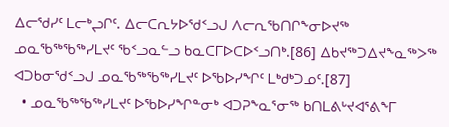ᐃᓕᖁᓯᑦ ᒪᓕᒃᖢᒋᑦ. ᐃᓕᑕᕆᔭᐅᖁᑉᓗᒍ ᐱᓕᕆᖃᑎᒋᖕᓂᐅᔪᖅ ᓄᓇᖃᖅᖃᖅᓯᒪᔪᑦ ᖃᑉᓗᓇᓪᓗ ᑲᓇᑕᒥᐅᑕᐅᑉᓗᑎᒃ.[86] ᐃᑲᔪᖅᑐᐃᔪᖕᓇᖅᐳᖅ ᐊᑐᑲᓂᖁᑉᓗᒍ ᓄᓇᖃᖅᖃᖅᓯᒪᔪᑦ ᐅᖃᐅᓯᖏᑦ ᒪᒃᑯᒃᑐᓄᑦ.[87]
  • ᓄᓇᖃᖅᖃᖅᓯᒪᔪᑦ ᐅᖃᐅᓯᖏᓐᓂᒃ ᐊᑐᕈᖕᓇᕐᓂᖅ ᑲᑎᒪᕕᒡᔪᐊᕐᕕᖕᒥ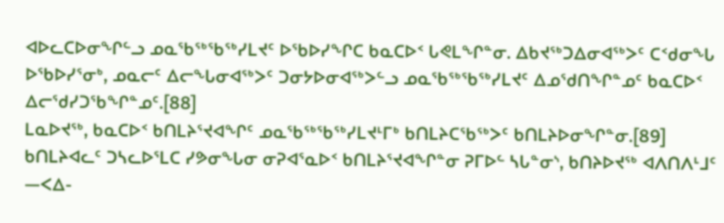ᐊᐅᓚᑕᐅᓂᖏᓪᓗ ᓄᓇᖃᖅᖃᖅᓯᒪᔪᑦ ᐅᖃᐅᓯᖏᑕ ᑲᓇᑕᐅᑉ ᒐᕙᒪᖏᓐᓂ. ᐃᑲᔪᖅᑐᐃᓂᐊᖅᐳᑦ ᑕᑉᑯᓂᖓ ᐅᖃᐅᓯᕐᓂᒃ, ᓄᓇᓕᑦ ᐃᓕᖓᓂᐊᖅᐳᑦ ᑐᓂᔭᐅᓂᐊᖅᐳᓪᓗ ᓄᓇᖃᖅᖃᖅᓯᒪᔪᑦ ᐃᓄᖁᑎᖏᓐᓄᑦ ᑲᓇᑕᐅᑉ ᐃᓕᖁᓯᑐᖃᖏᓐᓄᑦ.[88]
ᒪᓇᐅᔪᖅ, ᑲᓇᑕᐅᑉ ᑲᑎᒪᔨᕐᔪᐊᖏᑦ ᓄᓇᖃᖅᖃᖅᓯᒪᔪᒻᒥᒃ ᑲᑎᒪᔨᑕᖃᖅᐳᑦ ᑲᑎᒪᔨᐅᓂᖏᓐᓂ.[89] ᑲᑎᒪᔨᐊᓚᑦ ᑐᓴᓚᐅᕐᒪᑕ ᓯᕗᓂᖓᓂ ᓂᕈᐊᕐᓇᐅᑉ ᑲᑎᒪᔨᕐᔪᐊᖏᓐᓂ ᕈᒥᐅᓪ ᓴᒐᓐᓂᔅ, ᑲᑎᔨᐅᔪᖅ ᐊᐱᑎᐱᒻᒧᑦ —ᐸᐃ-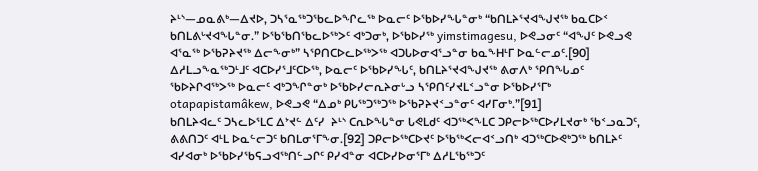ᔨᒻᔅ—ᓄᓇᕕᒃ—ᐃᔪᐅ, ᑐᓴᕐᓇᖅᑐᖃᓚᐅᖏᓚᖅ ᐅᓇᓕᑦ ᐅᖃᐅᓯᖓᓐᓂᒃ “ᑲᑎᒪᔨᕐᔪᐊᖑᔪᖅ ᑲᓇᑕᐅᑉ ᑲᑎᒪᕕᒡᔪᐊᖓᓐᓂ.” ᐅᖃᖃᑎᖃᓚᐅᖅᐳᑦ ᐊᒃᑐᓂᒃ, ᐅᖃᐅᓯᖅ yimstimagesu, ᐅᕙᓗᓂᑦ “ᐊᖑᑦ ᐅᕙᓗᕙ ᐊᕐᓇᖅ ᐅᖃᕈᔨᔪᖅ ᐃᓕᖕᓂᒃ” ᓴᕿᑎᑕᐅᓚᐅᖅᐳᖅ ᐊᑐᒐᐅᓂᐊᕐᓗᓐᓂ ᑲᓇᖕᕼᒻᒥ ᐅᓇᓪᓕᓄᑦ.[90]
ᐃᓱᒪᓗᖕᓇᖅᑐᒻᒧᑦ ᐊᑕᐅᓯᕐᒧᑦᑕᐅᖅ, ᐅᓇᓕᑦ ᐅᖃᐅᓯᖓᑦ, ᑲᑎᒪᔨᕐᔪᐊᖑᔪᖅ ᕕᓂᐱᒃ ᕿᑎᖓᓄᑦ ᖃᐅᔨᒋᐊᖅᐳᖅ ᐅᓇᓕᑦ ᐊᒃᑐᖏᓐᓂᒃ ᐅᖃᐅᓯᓕᕆᔨᓂᒡᓗ ᓴᕿᑎᑦᓯᔪᒪᑉᓗᓐᓂ ᐅᖃᐅᓯᕐᒥᒃ otapapistamâkew, ᐅᕙᓗᕙ “ᐃᓄᒃ ᑭᒐᖅᑐᖅᑐᖅ ᐅᖃᕈᔨᔪᑉᓗᓐᓂᑦ ᐊᓯᒥᓂᒃ.”[91]
ᑲᑎᒪᔨᐊᓚᑦ ᑐᓴᓚᐅᕐᒪᑕ ᐃᔾᔪᓪ ᐃᑦᓯ  ᔨᒻᔅ ᑕᕆᐅᖓᓐᓂ ᒐᕙᒪᑯᑦ ᐊᑐᖅᐸᖕᒪᑕ ᑐᑭᓕᐅᖅᑕᐅᓯᒪᔪᓂᒃ ᖃᑉᓗᓇᑐᑦ, ᕕᕕᑎᑐᑦ ᐊᒻᒪ ᐅᓇᓪᓕᑐᑦ ᑲᑎᒪᓂᕐᒥᖕᓂ.[92] ᑐᑭᓕᐅᖅᑕᐅᔪᑦ ᐅᖃᖅᐸᓕᐊᑉᓗᑎᒃ ᐊᑐᖅᑕᐅᕙᒃᑐᖅ ᑲᑎᒪᔨᑦ ᐊᓯᐊᓂᒃ ᐅᖃᐅᓯᖃᕋᓗᐊᖅᑎᓪᓗᒋᑦ ᑭᓯᐊᓐᓂ ᐊᑕᐅᓯᐅᓂᕐᒥᒃ ᐃᓱᒪᖃᖅᑐᑦ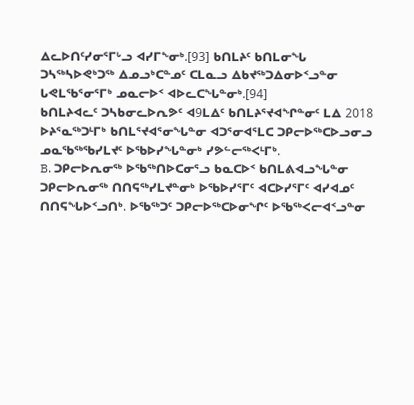ᐃᓚᐅᑎᑦᓯᓂᕐᒥᒡᓗ ᐊᓯᒥᖕᓂᒃ.[93] ᑲᑎᒪᔨᑦ ᑲᑎᒪᓂᖓ ᑐᓴᖅᓴᐅᕙᒃᑐᖅ ᐃᓄᓗᒃᑕᓐᓄᑦ ᑕᒪᓇᓗ ᐃᑲᔪᖅᑐᐃᓂᐅᑉᓗᓐᓂ ᒐᕙᒪᖃᕐᓂᕐᒥᒃ ᓄᓇᓕᐅᑉ ᐊᐅᓚᑕᖓᓐᓂᒃ.[94]
ᑲᑎᒪᔨᐊᓚᑦ ᑐᓴᑲᓂᓚᐅᕆᕗᑦ ᐊ9ᒪᐃᑦ ᑲᑎᒪᔨᕐᔪᐊᖏᓐᓂᑦ ᒪᐃ 2018 ᐅᔨᕐᓇᖅᑐᒻᒥᒃ ᑲᑎᒪᕐᔪᐊᕐᓂᖓᓐᓂ ᐊᑐᕐᓂᐊᕐᒪᑕ ᑐᑭᓕᐅᖅᑕᐅᓗᓂᓗ ᓄᓇᖃᖅᖃᓯᒪᔪᑦ ᐅᖃᐅᓯᖓᓐᓂᒃ ᓯᕗᓪᓕᖅᐸᒻᒥᒃ.
B. ᑐᑭᓕᐅᕆᓂᖅ ᐅᖃᖅᑎᐅᑕᓂᕐᓗ ᑲᓇᑕᐅᑉ ᑲᑎᒪᕕᐊᓗᖓᓐᓂ
ᑐᑭᓕᐅᕆᓂᖅ ᑎᑎᕋᖅᓯᒪᔪᓐᓂᒃ ᐅᖃᐅᓯᕐᒥᑦ ᐊᑕᐅᓯᕐᒥᑦ ᐊᓯᐊᓄᑦ ᑎᑎᕋᖓᐅᑉᓗᑎᒃ. ᐅᖃᖅᑐᑦ ᑐᑭᓕᐅᖅᑕᐅᓂᖏᑦ ᐅᖃᖅᐸᓕᐊᑉᓗᓐᓂ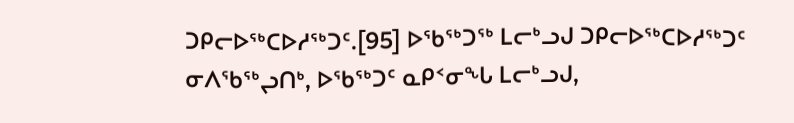ᑐᑭᓕᐅᖅᑕᐅᓱᖅᑐᑦ.[95] ᐅᖃᖅᑐᖅ ᒪᓕᒃᓗᒍ ᑐᑭᓕᐅᖅᑕᐅᓱᖅᑐᑦ ᓂᐱᖃᖅᖢᑎᒃ, ᐅᖃᖅᑐᑦ ᓇᑭᑉᓂᖓ ᒪᓕᒃᓗᒍ,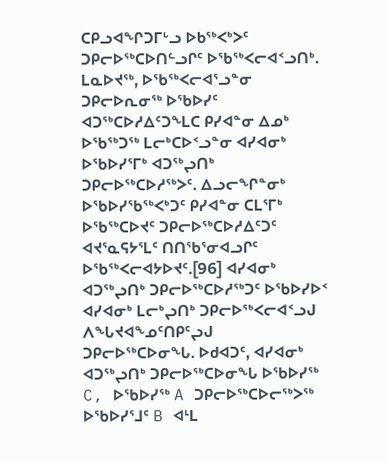ᑕᑭᓗᐊᖏᑐᒥᒡᓗ ᐅᑲᖅᐸᒃᐳᑦ ᑐᑭᓕᐅᖅᑕᐅᑎᓪᓗᒋᑦ ᐅᖃᖅᐸᓕᐊᑉᓗᑎᒃ. ᒪᓇᐅᔪᖅ, ᐅᖃᖅᐸᓕᐊᕐᓗᓐᓂ ᑐᑭᓕᐅᕆᓂᖅ ᐅᖃᐅᓯᑦ ᐊᑐᖅᑕᐅᓱᐃᑦᑐᖕᒪᑕ ᑭᓯᐊᓐᓂ ᐃᓄᒃ ᐅᖃᖅᑐᖅ ᒪᓕᒃᑕᐅᑉᓗᓐᓂ ᐊᓯᐊᓂᒃ ᐅᖃᐅᓯᕐᒥᒃ ᐊᑐᖅᖢᑎᒃ ᑐᑭᓕᐅᖅᑕᐅᓱᖅᐳᑦ. ᐃᓗᓕᖏᓐᓂᒃ ᐅᖃᐅᓯᖃᖅᐸᒃᑐᑦ ᑭᓯᐊᓐᓂ ᑕᒪᕐᒥᒃ ᐅᖃᖅᑕᐅᔪᑦ ᑐᑭᓕᐅᖅᑕᐅᓱᐃᑦᑐᑦ ᐊᔪᕐᓇᕋᔭᕐᒪᑦ ᑎᑎᖃᕐᓂᐊᓗᒋᑦ ᐅᖃᖅᐸᓕᐊᔭᐅᔪᑦ.[96] ᐊᓯᐊᓂᒃ ᐊᑐᖅᖢᑎᒃ ᑐᑭᓕᐅᖅᑕᐅᓱᖅᑐᑦ ᐅᖃᐅᓯᐅᑉ ᐊᓯᐊᓂᒃ ᒪᓕᒃᖢᑎᒃ ᑐᑭᓕᐅᖅᐸᓕᐊᑉᓗᒍ ᐱᖓᔪᐊᖕᓄᑦᑎᑭᑦᖢᒍ ᑐᑭᓕᐅᖅᑕᐅᓂᖓ. ᐅᑯᐊᑐᑦ, ᐊᓯᐊᓂᒃ ᐊᑐᖅᖢᑎᒃ ᑐᑭᓕᐅᖅᑕᐅᓂᖓ ᐅᖃᐅᓯᖅ C, ᐅᖃᐅᓯᖅ A ᑐᑭᓕᐅᖅᑕᐅᓕᖅᐳᖅ ᐅᖃᐅᓯᕐᒧᑦ B ᐊᒻᒪ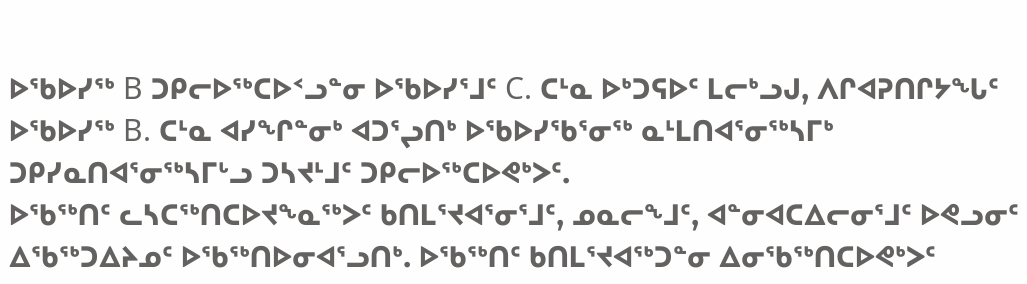ᐅᖃᐅᓯᖅ B ᑐᑭᓕᐅᖅᑕᐅᑉᓗᓐᓂ ᐅᖃᐅᓯᕐᒧᑦ C. ᑕᒻᓇ ᐅᒃᑐᕋᐅᑦ ᒪᓕᒃᓗᒍ, ᐱᒋᐊᕈᑎᒋᔭᖓᑦ ᐅᖃᐅᓯᖅ B. ᑕᒻᓇ ᐊᓯᖏᓐᓂᒃ ᐊᑐᕐᖢᑎᒃ ᐅᖃᐅᓯᖃᕐᓂᖅ ᓇᒻᒪᑎᐊᕐᓂᖅᓴᒥᒃ ᑐᑭᓯᓇᑎᐊᕐᓂᖅᓴᒥᒡᓗ ᑐᓴᔪᒻᒧᑦ ᑐᑭᓕᐅᖅᑕᐅᕙᒃᐳᑦ.
ᐅᖃᖅᑎᑦ ᓚᓴᑕᖅᑎᑕᐅᔪᖕᓇᖅᐳᑦ ᑲᑎᒪᕐᔪᐊᕐᓂᕐᒧᑦ, ᓄᓇᓕᖕᒧᑦ, ᐊᓐᓂᐊᑕᐃᓕᓂᕐᒧᑦ ᐅᕙᓗᓂᑦ ᐃᖃᖅᑐᐃᔨᓄᑦ ᐅᖃᖅᑎᐅᓂᐊᕐᓗᑎᒃ. ᐅᖃᖅᑎᑦ ᑲᑎᒪᕐᔪᐊᖅᑐᓐᓂ ᐃᓂᖃᖅᑎᑕᐅᕙᒃᐳᑦ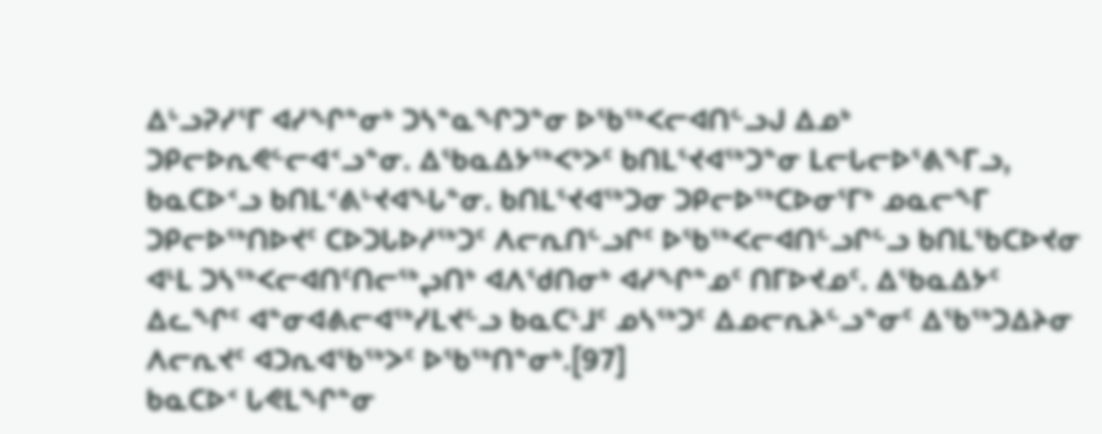ᐃᒡᓗᕈᓯᕐᒥ ᐊᓯᖏᓐᓂᒃ ᑐᓴᓐᓇᖏᑐᓐᓂ ᐅᖃᖅᐸᓕᐊᑎᓪᓗᒍ ᐃᓄᒃ ᑐᑭᓕᐅᕆᕙᓪᓕᐊᑉᓗᓐᓂ. ᐃᖃᓇᐃᔭᖅᐸᒃᐳᑦ ᑲᑎᒪᕐᔪᐊᖅᑐᓐᓂ ᒪᓕᒐᓕᐅᕐᕕᖕᒥᓗ, ᑲᓇᑕᐅᑉᓗ ᑲᑎᒪᑉᕕᒡᔪᐊᖓᓐᓂ. ᑲᑎᒪᕐᔪᐊᖅᑐᓂ ᑐᑭᓕᐅᖅᑕᐅᓂᕐᒥᒃ ᓄᓇᓕᖕᒥ ᑐᑭᓕᐅᖅᑎᐅᔪᑦ ᑕᐅᑐᒐᐅᓱᖅᑐᑦ ᐱᓕᕆᑎᓪᓗᒋᑦ ᐅᖃᖅᐸᓕᐊᑎᓪᓗᒋᓪᓗ ᑲᑎᒪᖃᑕᐅᔪᓂ ᐊᒻᒪ ᑐᓴᖅᐸᓕᐊᑎᑦᑎᓕᖅᖢᑎᒃ ᐊᐱᖁᑎᓂᒃ ᐊᓯᖏᓐᓄᑦ ᑎᒥᐅᔪᓄᑦ. ᐃᖃᓇᐃᔭᑦ ᐃᓚᖏᑦ ᐊᓐᓂᐊᕕᓕᐊᖅᓯᒪᔪᓪᓗ ᑲᓇᑕᒻᒧᑦ ᓄᓴᖅᑐᑦ ᐃᓄᓕᕆᔨᓪᓗᓐᓂᑦ ᐃᖃᖅᑐᐃᔨᓂ ᐱᓕᕆᔪᑦ ᐊᑐᕆᐊᖃᖅᐳᑦ ᐅᖃᖅᑎᓐᓂᒃ.[97]
ᑲᓇᑕᐅᑉ ᒐᕙᒪᖏᓐᓂ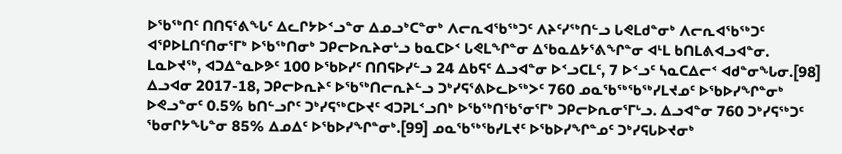ᐅᖃᖅᑎᑦ ᑎᑎᕋᕐᕕᖓᑦ ᐃᓚᒋᔭᐅᑉᓗᓐᓂ ᐃᓄᓗᒃᑕᓐᓂᒃ ᐱᓕᕆᐊᖃᖅᑐᑦ ᐱᔨᑦᓯᖅᑎᓪᓗ ᒐᕙᒪᑯᓐᓂᒃ ᐱᓕᕆᐊᖃᖅᑐᑦ ᐊᕿᐅᒪᑎᑦᑎᓂᕐᒥᒃ ᐅᖃᖅᑎᓂᒃ ᑐᑭᓕᐅᕆᔨᓂᒡᓗ ᑲᓇᑕᐅᑉ ᒐᕙᒪᖏᓐᓂ ᐃᖃᓇᐃᔭᕐᕕᖏᓐᓂ ᐊᒻᒪ ᑲᑎᒪᕕᐊᓗᐊᓐᓂ. ᒪᓇᐅᔪᖅ, ᐊᑐᐃᓐᓇᐅᕗᑦ 100 ᐅᖃᐅᓯᑦ ᑎᑎᕋᐅᓯᓪᓗ 24 ᐃᑲᕋᑦ ᐃᓗᐊᓐᓂ ᐅᑉᓗᑕᒪᑦ, 7 ᐅᑉᓗᑦ ᓴᓇᑕᐃᓕᑉ ᐊᑯᓐᓂᖓᓂ.[98]
ᐃᓗᐊᓂ 2017-18, ᑐᑭᓕᐅᕆᔨᑦ ᐅᖃᖅᑎᓕᕆᔨᓪᓗ ᑐᒃᓯᕋᕐᕕᐅᓚᐅᖅᐳᑦ 760 ᓄᓇᖃᖅᖃᖅᓯᒪᔪᓄᑦ ᐅᖃᐅᓯᖏᓐᓂᒃ ᐅᕙᓗᓐᓂᑦ 0.5% ᑲᑎᓪᓗᒋᑦ ᑐᒃᓯᕋᖅᑕᐅᔪᑦ ᐊᑐᕈᒪᑉᓗᑎᒃ ᐅᖃᖅᑎᖃᕐᓂᕐᒥᒃ ᑐᑭᓕᐅᕆᓂᕐᒥᒡᓗ. ᐃᓗᐊᓐᓂ 760 ᑐᒃᓯᕋᖅᑐᑦ ᖃᓂᒋᔭᖓᓐᓂ 85% ᐃᓄᐃᑦ ᐅᖃᐅᓯᖏᓐᓂᒃ.[99] ᓄᓇᖃᖅᖃᓯᒪᔪᑦ ᐅᖃᐅᓯᖏᓐᓄᑦ ᑐᒃᓯᕋᒐᐅᔪᓂᒃ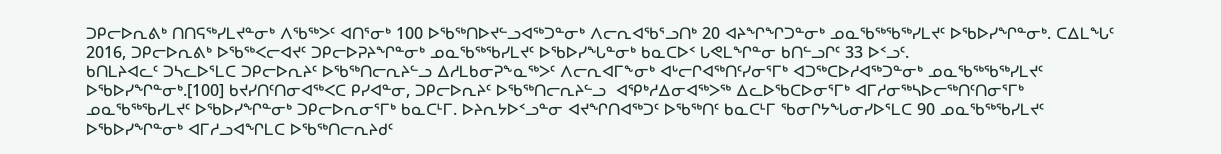ᑐᑭᓕᐅᕆᕕᒃ ᑎᑎᕋᖅᓯᒪᔪᓐᓂᒃ ᐱᖃᖅᐳᑦ ᐊᑎᕐᓂᒃ 100 ᐅᖃᖅᑎᐅᔪᓪᓗᐊᖅᑐᓐᓂᒃ ᐱᓕᕆᐊᖃᕐᓗᑎᒃ 20 ᐊᔨᖏᖏᑐᓐᓂᒃ ᓄᓇᖃᖅᖃᖅᓯᒪᔪᑦ ᐅᖃᐅᓯᖏᓐᓂᒃ. ᑕᐃᒪᖓᑦ 2016, ᑐᑭᓕᐅᕆᕕᒃ ᐅᖃᖅᐸᓕᐊᔪᑦ ᑐᑭᓕᐅᕈᔨᖏᓐᓂᒃ ᓄᓇᖃᖅᖃᓯᒪᔪᑦ ᐅᖃᐅᓯᖓᓐᓂᒃ ᑲᓇᑕᐅᑉ ᒐᕙᒪᖏᓐᓂ ᑲᑎᓪᓗᒋᑦ 33 ᐅᑉᓗᑦ.
ᑲᑎᒪᔨᐊᓚᑦ ᑐᓴᓚᐅᕐᒪᑕ ᑐᑭᓕᐅᕆᔨᑦ ᐅᖃᖅᑎᓕᕆᔨᓪᓗ ᐃᓱᒪᑲᓂᕈᖕᓇᖅᐳᑦ ᐱᓕᕆᐊᒥᖕᓂᒃ ᐊᒡᓕᒋᐊᖅᑎᑦᓯᓂᕐᒥᒃ ᐊᑐᖅᑕᐅᓱᐊᖅᑐᓐᓂᒃ ᓄᓇᖃᖅᖃᖅᓯᒪᔪᑦ ᐅᖃᐅᓯᖏᓐᓂᒃ.[100] ᑲᔪᓯᑎᑦᑎᓂᐊᖅᐸᑕ ᑭᓯᐊᓐᓂ, ᑐᑭᓕᐅᕆᔨᑦ ᐅᖃᖅᑎᓕᕆᔨᓪᓗ  ᐊᕿᒃᓱᐃᓂᐊᖅᐳᖅ ᐃᓚᐅᖃᑕᐅᓂᕐᒥᒃ ᐊᒥᓱᓂᖅᓴᐅᓕᖅᑎᑦᑎᓂᕐᒥᒃ ᓄᓇᖃᖅᖃᓯᒪᔪᑦ ᐅᖃᐅᓯᖏᓐᓂᒃ ᑐᑭᓕᐅᕆᓂᕐᒥᒃ ᑲᓇᑕᒻᒥ. ᐅᔨᕆᔭᐅᑉᓗᓐᓂ ᐊᔪᖏᑎᐊᖅᑐᑦ ᐅᖃᖅᑎᑦ ᑲᓇᑕᒻᒥ ᖃᓂᒋᔭᖓᓂᓯᐅᕐᒪᑕ 90 ᓄᓇᖃᖅᖃᓯᒪᔪᑦ ᐅᖃᐅᓯᖏᓐᓂᒃ ᐊᒥᓱᓗᐊᖏᒪᑕ ᐅᖃᖅᑎᓕᕆᔨᑯᑦ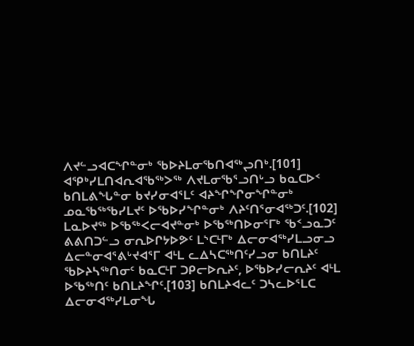ᐱᔪᓪᓗᐊᑕᖏᓐᓂᒃ ᖃᐅᔨᒪᓂᖃᑎᐊᖅᖢᑎᒃ.[101] ᐊᕿᒃᓯᒪᑎᐊᕆᐊᖃᖅᐳᖅ ᐱᔪᒪᓂᖃᕐᓗᑎᒡᓗ ᑲᓇᑕᐅᑉ ᑲᑎᒪᕕᖓᓐᓂ ᑲᔪᓯᓂᐊᕐᒪᑦ ᐊᔨᖏᖏᓂᖏᓐᓂᒃ ᓄᓇᖃᖅᖃᓯᒪᔪᑦ ᐅᖃᐅᓯᖏᓐᓂᒃ ᐱᔨᑦᑎᕐᓂᐊᖅᑐᑦ.[102]
ᒪᓇᐅᔪᖅ ᐅᖃᖅᐸᓕᐊᔪᓐᓂᒃ ᐅᖃᖅᑎᐅᓂᕐᒥᒃ ᖃᑉᓗᓇᑐᑦ ᕕᕕᑎᑐᓪᓗ ᓂᕆᐅᒋᔭᐅᕗᑦ ᒪᔅᑕᒻᒥᒃ ᐃᓕᓂᐊᖅᓯᒪᓗᓂᓗ ᐃᓕᓐᓂᐊᕐᕕᒡᔪᐊᕐᒥ ᐊᒻᒪ ᓚᐃᓴᑕᖅᑎᑦᓯᓗᓂ ᑲᑎᒪᔨᑦ ᖃᐅᔨᓴᖅᑎᓂᑦ ᑲᓇᑕᒻᒥ ᑐᑭᓕᐅᕆᔨᑦ, ᐅᖃᐅᓯᓕᕆᔨᑦ ᐊᒻᒪ ᐅᖃᖅᑎᑦ ᑲᑎᒪᔨᖏᑦ.[103] ᑲᑎᒪᔨᐊᓚᑦ ᑐᓴᓚᐅᕐᒪᑕ ᐃᓕᓂᐊᖅᓯᒪᓂᖓ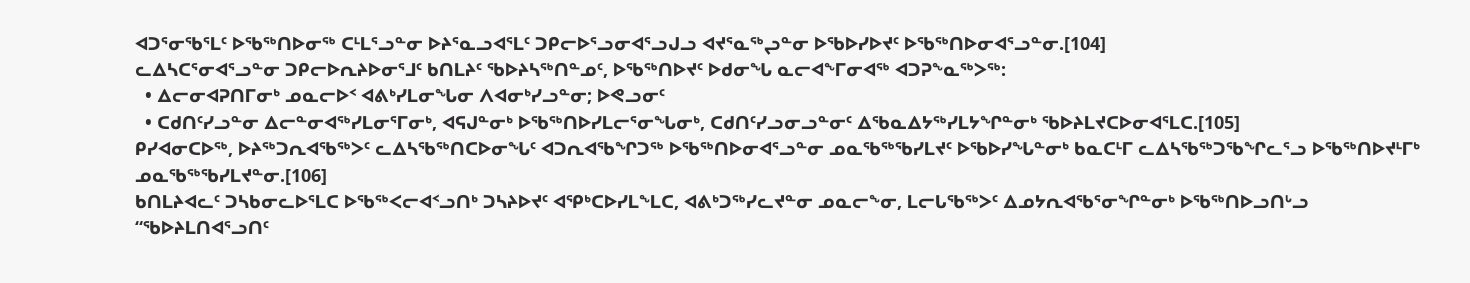ᐊᑐᕐᓂᖃᕐᒪᑦ ᐅᖃᖅᑎᐅᓂᖅ ᑕᒻᒪᕐᓗᓐᓂ ᐅᔨᕐᓇᓗᐊᕐᒪᑦ ᑐᑭᓕᐅᕐᓗᓂᐊᕐᓗᒍᓗ ᐊᔪᕐᓇᖅᖢᓐᓂ ᐅᖃᐅᓯᐅᔪᑦ ᐅᖃᖅᑎᐅᓂᐊᕐᓗᓐᓂ.[104]
ᓚᐃᓴᑕᕐᓂᐊᕐᓗᓐᓂ ᑐᑭᓕᐅᕆᔨᐅᓂᕐᒧᑦ ᑲᑎᒪᔨᑦ ᖃᐅᔨᓴᖅᑎᓐᓄᑦ, ᐅᖃᖅᑎᐅᔪᑦ ᐅᑯᓂᖓ ᓇᓕᐊᖕᒥᓂᐊᖅ ᐊᑐᕈᖕᓇᖅᐳᖅ:
  • ᐃᓕᓂᐊᕈᑎᒥᓂᒃ ᓄᓇᓕᐅᑉ ᐊᕕᒃᓯᒪᓂᖓᓂ ᐱᐊᓂᒃᓯᓗᓐᓂ; ᐅᕙᓗᓂᑦ
  • ᑕᑯᑎᑦᓯᓗᓐᓂ ᐃᓕᓐᓂᐊᖅᓯᒪᓂᕐᒥᓂᒃ, ᐊᕋᒍᓐᓂᒃ ᐅᖃᖅᑎᐅᓯᒪᓕᕐᓂᖓᓂᒃ, ᑕᑯᑎᑦᓯᓗᓂᓗᓐᓂᑦ ᐃᖃᓇᐃᔭᖅᓯᒪᔭᖏᓐᓂᒃ ᖃᐅᔨᒪᔪᑕᐅᓂᐊᕐᒪᑕ.[105]
ᑭᓯᐊᓂᑕᐅᖅ, ᐅᔨᖅᑐᕆᐊᖃᖅᐳᑦ ᓚᐃᓴᖃᖅᑎᑕᐅᓂᖓᑦ ᐊᑐᕆᐊᖃᖏᑐᖅ ᐅᖃᖅᑎᐅᓂᐊᕐᓗᓐᓂ ᓄᓇᖃᖅᖃᓯᒪᔪᑦ ᐅᖃᐅᓯᖓᓐᓂᒃ ᑲᓇᑕᒻᒥ ᓚᐃᓴᖃᖅᑐᖃᖏᓚᕐᓗ ᐅᖃᖅᑎᐅᔪᒻᒥᒃ ᓄᓇᖃᖅᖃᓯᒪᔪᓐᓂ.[106]
ᑲᑎᒪᔨᐊᓚᑦ ᑐᓴᑲᓂᓚᐅᕐᒪᑕ ᐅᖃᖅᐸᓕᐊᑉᓗᑎᒃ ᑐᓴᔨᐅᔪᑦ ᐊᕿᒃᑕᐅᓯᒪᖕᒪᑕ, ᐊᕕᒃᑐᖅᓯᓚᔪᓐᓂ ᓄᓇᓕᖕᓂ, ᒪᓕᒐᖃᖅᐳᑦ ᐃᓄᔭᕆᐊᖃᕐᓂᖏᓐᓂᒃ ᐅᖃᖅᑎᐅᓗᑎᒡᓗ “ᖃᐅᔨᒪᑎᐊᕐᓗᑎᑦ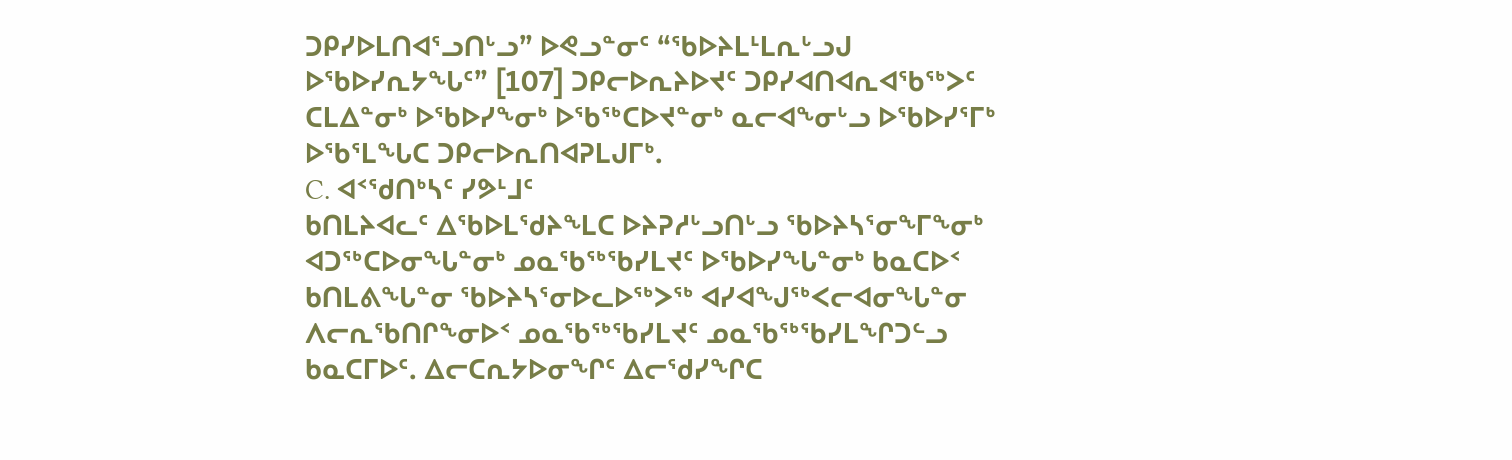ᑐᑭᓯᐅᒪᑎᐊᕐᓗᑎᒡᓗ” ᐅᕙᓗᓐᓂᑦ “ᖃᐅᔨᒪᒻᒪᕆᒡᓗᒍ ᐅᖃᐅᓯᕆᔭᖓᑦ” [107] ᑐᑭᓕᐅᕆᔨᐅᔪᑦ ᑐᑭᓯᐊᑎᐊᕆᐊᖃᖅᐳᑦ ᑕᒪᐃᓐᓂᒃ ᐅᖃᐅᓯᖕᓂᒃ ᐅᖃᖅᑕᐅᔪᓐᓂᒃ ᓇᓕᐊᖕᓂᒡᓗ ᐅᖃᐅᓯᕐᒥᒃ ᐅᖃᕐᒪᖓᑕ ᑐᑭᓕᐅᕆᑎᐊᕈᒪᒍᒥᒃ.
C. ᐊᑉᖁᑎᒃᓴᑦ ᓯᕗᒻᒧᑦ
ᑲᑎᒪᔨᐊᓚᑦ ᐃᖃᐅᒪᖁᔨᖕᒪᑕ ᐅᔨᕈᓱᒡᓗᑎᒡᓗ ᖃᐅᔨᓴᕐᓂᖕᒥᖕᓂᒃ ᐊᑐᖅᑕᐅᓂᖓᓐᓂᒃ ᓄᓇᖃᖅᖃᓯᒪᔪᑦ ᐅᖃᐅᓯᖓᓐᓂᒃ ᑲᓇᑕᐅᑉ ᑲᑎᒪᕕᖓᓐᓂ ᖃᐅᔨᓴᕐᓂᐅᓚᐅᖅᐳᖅ ᐊᓯᐊᖑᖅᐸᓕᐊᓂᖓᓐᓂ ᐱᓕᕆᖃᑎᒋᖕᓂᐅᑉ ᓄᓇᖃᖅᖃᓯᒪᔪᑦ ᓄᓇᖃᖅᖃᓯᒪᖏᑐᓪᓗ ᑲᓇᑕᒥᐅᑦ. ᐃᓕᑕᕆᔭᐅᓂᖏᑦ ᐃᓕᖁᓯᖏᑕ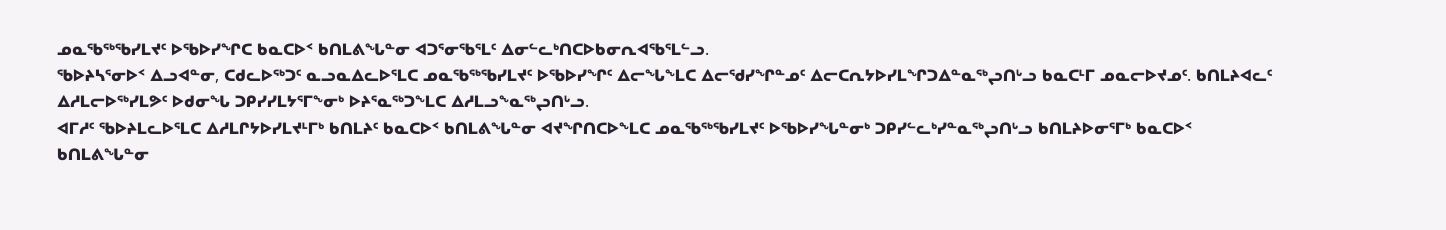ᓄᓇᖃᖅᖃᓯᒪᔪᑦ ᐅᖃᐅᓯᖏᑕ ᑲᓇᑕᐅᑉ ᑲᑎᒪᕕᖓᓐᓂ ᐊᑐᕐᓂᖃᕐᒪᑦ ᐃᓂᓪᓚᒃᑎᑕᐅᑲᓂᕆᐊᖃᕐᒪᓪᓗ.
ᖃᐅᔨᓴᕐᓂᐅᑉ ᐃᓗᐊᓐᓂ, ᑕᑯᓚᐅᖅᑐᑦ ᓇᓗᓇᐃᓚᐅᕐᒪᑕ ᓄᓇᖃᖅᖃᓯᒪᔪᑦ ᐅᖃᐅᓯᖏᑦ ᐃᓕᖓᖕᒪᑕ ᐃᓕᖁᓯᖏᓐᓄᑦ ᐃᓕᑕᕆᔭᐅᓯᒪᖏᑐᐃᓐᓇᖅᖢᑎᒡᓗ ᑲᓇᑕᒻᒥ ᓄᓇᓕᐅᔪᓄᑦ. ᑲᑎᒪᔨᐊᓚᑦ ᐃᓱᒪᓕᐅᖅᓯᒪᕗᑦ ᐅᑯᓂᖓ ᑐᑭᓯᓯᒪᔭᕐᒥᖕᓂᒃ ᐅᔨᕐᓇᖅᑐᖕᒪᑕ ᐃᓱᒪᓗᖕᓇᖅᖢᑎᒡᓗ.
ᐊᒥᓱᑦ ᖃᐅᔨᒪᓚᐅᕐᒪᑕ ᐃᓱᒪᒋᔭᐅᓯᒪᔪᒻᒥᒃ ᑲᑎᒪᔨᑦ ᑲᓇᑕᐅᑉ ᑲᑎᒪᕕᖓᓐᓂ ᐊᔪᖏᑎᑕᐅᖕᒪᑕ ᓄᓇᖃᖅᖃᓯᒪᔪᑦ ᐅᖃᐅᓯᖓᓐᓂᒃ ᑐᑭᓯᓪᓚᒃᓯᓐᓇᖅᖢᑎᒡᓗ ᑲᑎᒪᔨᐅᓂᕐᒥᒃ ᑲᓇᑕᐅᑉ ᑲᑎᒪᕕᖓᓐᓂ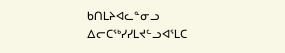ᑲᑎᒪᔨᐊᓚᓐᓂᓗ ᐃᓕᑕᖅᓯᓯᒪᔪᓪᓗᐊᕐᒪᑕ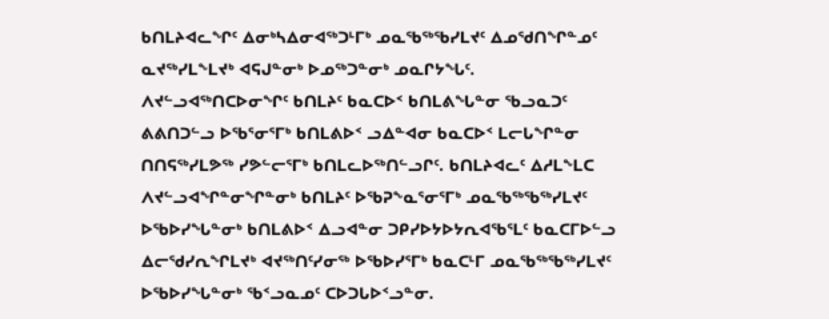ᑲᑎᒪᔨᐊᓚᖏᑦ ᐃᓂᒃᓴᐃᓂᐊᖅᑐᒻᒥᒃ ᓄᓇᖃᖅᖃᓯᒪᔪᑦ ᐃᓄᖁᑎᖏᓐᓄᑦ ᓇᔪᖅᓯᒪᖕᒪᔪᒃ ᐊᕋᒍᓐᓂᒃ ᐅᓄᖅᑐᓐᓂᒃ ᓄᓇᒋᔭᖓᑦ.
ᐱᔪᓪᓗᐊᖅᑎᑕᐅᓂᖏᑦ ᑲᑎᒪᔨᑦ ᑲᓇᑕᐅᑉ ᑲᑎᒪᕕᖓᓐᓂ ᖃᓗᓇᑐᑦ ᕕᕕᑎᑐᓪᓗ ᐅᖃᕐᓂᕐᒥᒃ ᑲᑎᒪᕕᐅᑉ ᓗᐃᓐᐊᓂ ᑲᓇᑕᐅᑉ ᒪᓕᒐᖏᓐᓂ ᑎᑎᕋᖅᓯᒪᕗᖅ ᓯᕗᓪᓕᕐᒥᒃ ᑲᑎᒪᓚᐅᖅᑎᓪᓗᒋᑦ. ᑲᑎᒪᔨᐊᓚᑦ ᐃᓱᒪᖕᒪᑕ ᐱᔪᓪᓗᐊᖏᓐᓂᖏᓐᓂᒃ ᑲᑎᒪᔨᑦ ᐅᖃᕈᖕᓇᕐᓂᕐᒥᒃ ᓄᓇᖃᖅᖃᖅᓯᒪᔪᑦ ᐅᖃᐅᓯᖓᓐᓂᒃ ᑲᑎᒪᕕᐅᑉ ᐃᓗᐊᓐᓂ ᑐᑭᓯᐅᔭᐅᔭᕆᐊᖃᕐᒪᑦ ᑲᓇᑕᒥᐅᓪᓗ ᐃᓕᖁᓯᕆᖏᒪᔪᒃ ᐊᔪᖅᑎᑦᓯᓂᖅ ᐅᖃᐅᓯᕐᒥᒃ ᑲᓇᑕᒻᒥ ᓄᓇᖃᖅᖃᖅᓯᒪᔪᑦ ᐅᖃᐅᓯᖓᓐᓂᒃ ᖃᑉᓗᓇᓄᑦ ᑕᐅᑐᒐᐅᑉᓗᓐᓂ.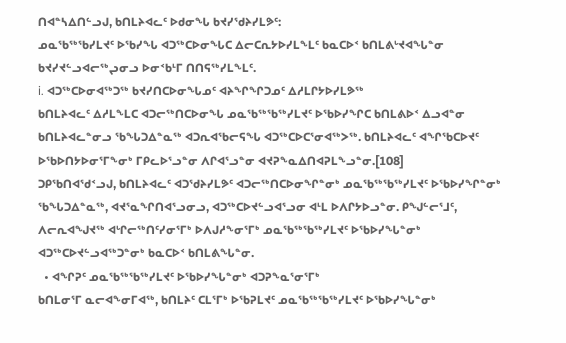ᑎᐊᓐᓴᐃᑎᓪᓗᒍ, ᑲᑎᒪᔨᐊᓚᑦ ᐅᑯᓂᖓ ᑲᔪᓯᖁᔨᓯᒪᕗᑦ:
ᓄᓇᖃᖅᖃᓯᒪᔪᑦ ᐅᖃᓯᖓ ᐊᑐᖅᑕᐅᓂᖓᑕ ᐃᓕᑕᕆᔭᐅᓯᒪᖕᒪᑦ ᑲᓇᑕᐅᑉ ᑲᑎᒪᕕᒡᔪᐊᖓᓐᓂ ᑲᔪᓯᔪᓪᓗᐊᓕᖅᖢᓂᓗ ᐅᓂᑉᑲᒻᒥ ᑎᑎᕋᖅᓯᒪᖕᒪᑦ.
i. ᐊᑐᖅᑕᐅᓂᐊᖅᑐᖅ ᑲᔪᓯᑎᑕᐅᓂᖓᓄᑦ ᐊᔨᖏᖏᑐᓄᑦ ᐃᓱᒪᒋᔭᐅᓯᒪᕗᖅ
ᑲᑎᒪᔨᐊᓚᑦ ᐃᓱᒪᖕᒪᑕ ᐊᑐᓕᖅᑎᑕᐅᓂᖓ ᓄᓇᖃᖅᖃᖅᓯᒪᔪᑦ ᐅᖃᐅᓯᖏᑕ ᑲᑎᒪᕕᐅᑉ ᐃᓗᐊᓐᓂ ᑲᑎᒪᔨᐊᓚᓐᓂᓗ ᖃᖓᑐᐃᓐᓇᖅ ᐊᑐᕆᐊᖃᓕᕋᖓ ᐊᑐᖅᑕᐅᑕᕐᓂᐊᖅᐳᖅ. ᑲᑎᒪᔨᐊᓚᑦ ᐊᖏᖃᑕᐅᔪᑦ ᐅᖃᐅᑎᔭᐅᓂᕐᒥᖕᓂᒃ ᒥᑭᓚᐅᕐᓗᓐᓂ ᐱᒋᐊᕐᓗᓐᓂ ᐊᔪᕈᖕᓇᐃᑎᐊᕈᒪᖕᓗᓐᓂ.[108]
ᑐᑭᖃᑎᐊᖁᑉᓗᒍ, ᑲᑎᒪᔨᐊᓚᑦ ᐊᑐᖁᔨᓯᒪᕗᑦ ᐊᑐᓕᖅᑎᑕᐅᓂᖏᓐᓂᒃ ᓄᓇᖃᖅᖃᖅᓯᒪᔪᑦ ᐅᖃᐅᓯᖏᓐᓂᒃ ᖃᖓᑐᐃᓐᓇᖅ, ᐊᔪᕐᓇᖏᑎᐊᕐᓗᓂᓗ, ᐊᑐᖅᑕᐅᔪᓪᓗᐊᕐᓗᓂ ᐊᒻᒪ ᐅᐱᒋᔭᐅᓗᓐᓂ. ᑭᖑᓪᓕᕐᒧᑦ, ᐱᓕᕆᐊᖑᔪᖅ ᐊᒡᒋᓕᖅᑎᑦᓯᓂᕐᒥᒃ ᐅᐱᒍᓱᖕᓂᕐᒥᒃ ᓄᓇᖃᖅᖃᖅᓯᒪᔪᑦ ᐅᖃᐅᓯᖓᓐᓂᒃ ᐊᑐᖅᑕᐅᔪᓪᓗᐊᖅᑐᓐᓂᒃ ᑲᓇᑕᐅᑉ ᑲᑎᒪᕕᖓᓐᓂ.
  • ᐊᖏᕈᑦ ᓄᓇᖃᖅᖃᖅᓯᒪᔪᑦ ᐅᖃᐅᓯᖓᓐᓂᒃ ᐊᑐᕈᖕᓇᕐᓂᕐᒥᒃ
ᑲᑎᒪᓂᕐᒥ ᓇᓕᐊᖕᓂᒥᐊᖅ, ᑲᑎᒪᔨᑦ ᑕᒪᕐᒥᒃ ᐅᖃᕈᒪᔪᑦ ᓄᓇᖃᖅᖃᖅᓯᒪᔪᑦ ᐅᖃᐅᓯᖓᓐᓂᒃ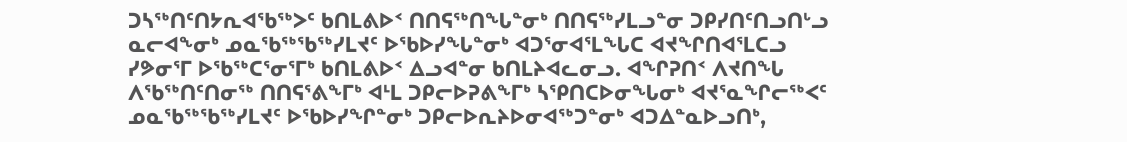ᑐᓴᖅᑎᑦᑎᔭᕆᐊᖃᖅᐳᑦ ᑲᑎᒪᕕᐅᑉ ᑎᑎᕋᖅᑎᖓᓐᓂᒃ ᑎᑎᕋᖅᓯᒪᓗᓐᓂ ᑐᑭᓯᑎᑦᑎᓗᑎᒡᓗ ᓇᓕᐊᖕᓂᒃ ᓄᓇᖃᖅᖃᖅᓯᒪᔪᑦ ᐅᖃᐅᓯᖓᓐᓂᒃ ᐊᑐᕐᓂᐊᕐᒪᖓᑕ ᐊᔪᖏᑎᐊᕐᒪᑕᓗ ᓯᕗᓂᕐᒥ ᐅᖃᖅᑕᕐᓂᕐᒥᒃ ᑲᑎᒪᕕᐅᑉ ᐃᓗᐊᓐᓂ ᑲᑎᒪᔨᐊᓚᓂᓗ. ᐊᖏᕈᑎᑉ ᐱᔪᑎᖓ ᐱᖃᖅᑎᑦᑎᓂᖅ ᑎᑎᕋᕐᕕᖕᒥᒃ ᐊᒻᒪ ᑐᑭᓕᐅᕈᕕᖕᒥᒃ ᓴᕿᑎᑕᐅᓂᖓᓂᒃ ᐊᔪᕐᓇᖏᓕᖅᐸᑦ ᓄᓇᖃᖅᖃᖅᓯᒪᔪᑦ ᐅᖃᐅᓯᖏᓐᓂᒃ ᑐᑭᓕᐅᕆᔨᐅᓂᐊᖅᑐᓐᓂᒃ ᐊᑐᐃᓐᓇᐅᓗᑎᒃ,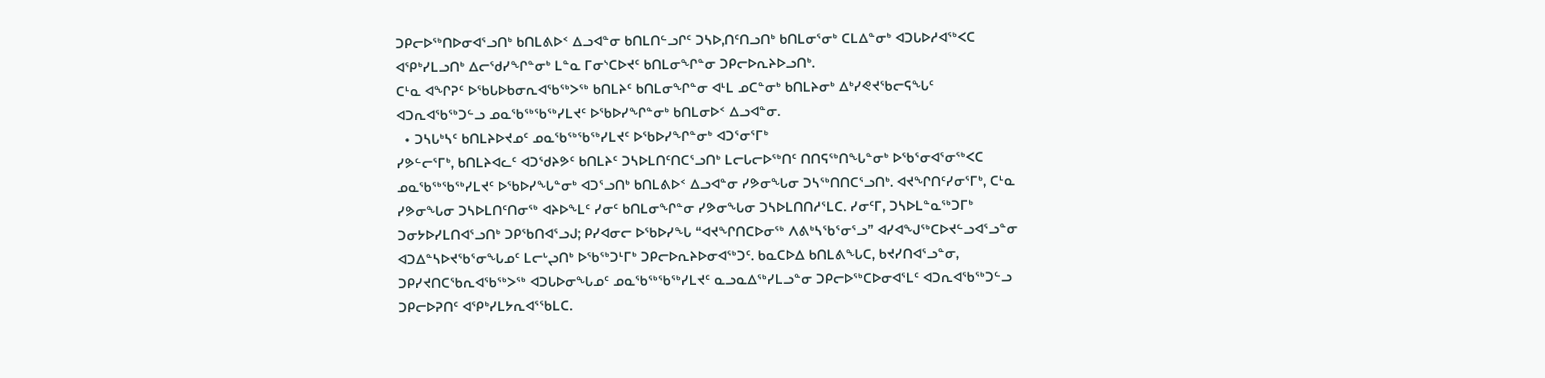ᑐᑭᓕᐅᖅᑎᐅᓂᐊᕐᓗᑎᒃ ᑲᑎᒪᕕᐅᑉ ᐃᓗᐊᓐᓂ ᑲᑎᒪᑎᓪᓗᒋᑦ ᑐᓴᐅ,ᑎᑦᑎᓗᑎᒃ ᑲᑎᒪᓂᕐᓂᒃ ᑕᒪᐃᓐᓂᒃ ᐊᑐᒐᐅᓱᐊᖅᐸᑕ ᐊᕿᒃᓯᒪᓗᑎᒃ ᐃᓕᖁᓯᖏᓐᓂᒃ ᒪᓐᓇ ᒥᓂᔅᑕᐅᔪᑦ ᑲᑎᒪᓂᖏᓐᓂ ᑐᑭᓕᐅᕆᔨᐅᓗᑎᒃ.
ᑕᒻᓇ ᐊᖏᕈᑦ ᐅᖃᒐᐅᑲᓂᕆᐊᖃᖅᐳᖅ ᑲᑎᒪᔨᑦ ᑲᑎᒪᓂᖏᓐᓂ ᐊᒻᒪ ᓄᑕᓐᓂᒃ ᑲᑎᒪᔨᓂᒃ ᐃᒃᓯᕙᔪᖃᓕᕋᖓᑦ ᐊᑐᕆᐊᖃᖅᑐᓪᓗ ᓄᓇᖃᖅᖃᖅᓯᒪᔪᑦ ᐅᖃᐅᓯᖏᓐᓂᒃ ᑲᑎᒪᓂᐅᑉ ᐃᓗᐊᓐᓂ.
  • ᑐᓴᒐᒃᓴᑦ ᑲᑎᒪᔨᐅᔪᓄᑦ ᓄᓇᖃᖅᖃᖅᓯᒪᔪᑦ ᐅᖃᐅᓯᖏᓐᓂᒃ ᐊᑐᕐᓂᕐᒥᒃ
ᓯᕗᓪᓕᕐᒥᒃ, ᑲᑎᒪᔨᐊᓚᑦ ᐊᑐᖁᔨᕗᑦ ᑲᑎᒪᔨᑦ ᑐᓴᐅᒪᑎᑦᑎᑕᕐᓗᑎᒃ ᒪᓕᒐᓕᐅᖅᑎᑦ ᑎᑎᕋᖅᑎᖓᓐᓂᒃ ᐅᖃᕐᓂᐊᕐᓂᖅᐸᑕ ᓄᓇᖃᖅᖃᖅᓯᒪᔪᑦ ᐅᖃᐅᓯᖓᓐᓂᒃ ᐊᑐᕐᓗᑎᒃ ᑲᑎᒪᕕᐅᑉ ᐃᓗᐊᓐᓂ ᓯᕗᓂᖓᓂ ᑐᓴᖅᑎᑎᑕᕐᓗᑎᒃ. ᐊᔪᖏᑎᑦᓯᓂᕐᒥᒃ, ᑕᒻᓇ ᓯᕗᓂᖓᓂ ᑐᓴᐅᒪᑎᑦᑎᓂᖅ ᐊᔨᐅᖕᒪᑦ ᓯᓂᑦ ᑲᑎᒪᓂᖏᓐᓂ ᓯᕗᓂᖓᓂ ᑐᓴᐅᒪᑎᑎᓱᕐᒪᑕ. ᓯᓂᑦᒥ, ᑐᓴᐅᒪᓐᓇᖅᑐᒥᒃ ᑐᓂᔭᐅᓯᒪᑎᐊᕐᓗᑎᒃ ᑐᑭᖃᑎᐊᕐᓗᒍ; ᑭᓯᐊᓂᓕ ᐅᖃᐅᓯᖓ “ᐊᔪᖏᑎᑕᐅᓂᖅ ᐱᕕᒃᓴᖃᕐᓂᕐᓗ” ᐊᓯᐊᖑᖅᑕᐅᔪᓪᓗᐊᕐᓗᓐᓂ ᐊᑐᐃᓐᓴᐅᔪᖃᕐᓂᖓᓄᑦ ᒪᓕᒡᖢᑎᒃ ᐅᖃᖅᑐᒻᒥᒃ ᑐᑭᓕᐅᕆᔨᐅᓂᐊᖅᑐᑦ. ᑲᓇᑕᐅᐃ ᑲᑎᒪᕕᖓᑕ, ᑲᔪᓯᑎᐊᕐᓗᓐᓂ, ᑐᑭᓯᔪᑎᑕᖃᕆᐊᖃᖅᐳᖅ ᐊᑐᒐᐅᓂᖓᓄᑦ ᓄᓇᖃᖅᖃᖅᓯᒪᔪᑦ ᓇᓗᓇᐃᖅᓯᒪᓗᓐᓂ ᑐᑭᓕᐅᖅᑕᐅᓂᐊᕐᒪᑦ ᐊᑐᕆᐊᖃᖅᑐᓪᓗ ᑐᑭᓕᐅᕈᑎᑦ ᐊᕿᒃᓯᒪᔭᕆᐊᕐᖃᒪᑕ.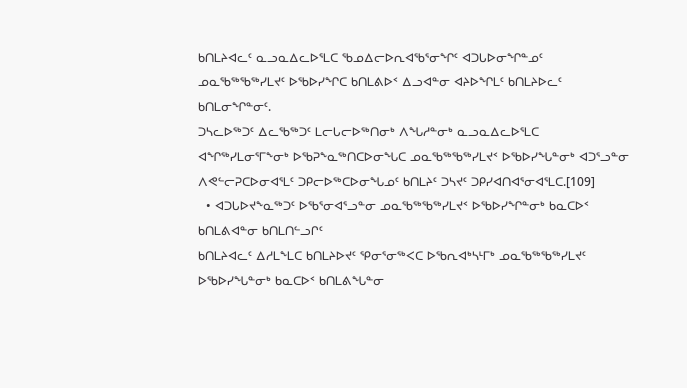ᑲᑎᒪᔨᐊᓚᑦ ᓇᓗᓇᐃᓚᐅᕐᒪᑕ ᖃᓄᐃᓕᐅᕆᐊᖃᕐᓂᖏᑦ ᐊᑐᒐᐅᓂᖏᓐᓄᑦ ᓄᓇᖃᖅᖃᖅᓯᒪᔪᑦ ᐅᖃᐅᓯᖏᑕ ᑲᑎᒪᕕᐅᑉ ᐃᓗᐊᓐᓂ ᐊᔨᐅᖏᒪᑦ ᑲᑎᒪᔨᐅᓚᑦ ᑲᑎᒪᓂᖏᓐᓂᑦ.
ᑐᓴᓚᐅᖅᑐᑦ ᐃᓚᖃᖅᑐᑦ ᒪᓕᒐᓕᐅᖅᑎᓂᒃ ᐱᖓᓱᓐᓂᒃ ᓇᓗᓇᐃᓚᐅᕐᒪᑕ ᐊᖏᖅᓯᒪᓂᕐᒥᖕᓂᒃ ᐅᖃᕈᖕᓇᖅᑎᑕᐅᓂᖓᑕ ᓄᓇᖃᖅᖃᖅᓯᒪᔪᑉ ᐅᖃᐅᓯᖓᓐᓂᒃ ᐊᑐᕐᓗᓐᓂ ᐱᕙᓪᓕᕈᑕᐅᓂᐊᕐᒪᑦ ᑐᑭᓕᐅᖅᑕᐅᓂᖓᓄᑦ ᑲᑎᒪᔨᑦ ᑐᓴᔪᑦ ᑐᑭᓯᐊᑎᐊᕐᓂᐊᕐᒪᑕ.[109]
  • ᐊᑐᒐᐅᔪᖕᓇᖅᑐᑦ ᐅᖃᕐᓂᐊᕐᓗᓐᓂ ᓄᓇᖃᖅᖃᖅᓯᒪᔪᑉ ᐅᖃᐅᓯᖏᓐᓂᒃ ᑲᓇᑕᐅᑉ ᑲᑎᒪᕕᐊᓐᓂ ᑲᑎᒪᑎᓪᓗᒋᑦ
ᑲᑎᒪᔨᐊᓚᑦ ᐃᓱᒪᖕᒪᑕ ᑲᑎᒪᔨᐅᔪᑦ ᕿᓂᕐᓂᖅᐸᑕ ᐅᖃᕆᐊᒃᓴᒻᒥᒃ ᓄᓇᖃᖅᖃᖅᓯᒪᔪᑦ ᐅᖃᐅᓯᖓᓐᓂᒃ ᑲᓇᑕᐅᑉ ᑲᑎᒪᕕᖓᓐᓂ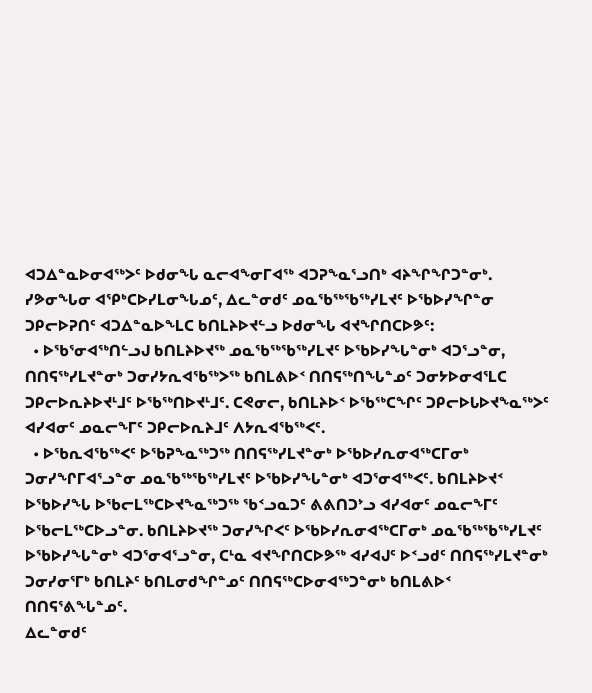ᐊᑐᐃᓐᓇᐅᓂᐊᖅᐳᑦ ᐅᑯᓂᖓ ᓇᓕᐊᖕᓂᒥᐊᖅ ᐊᑐᕈᖕᓇᕐᓗᑎᒃ ᐊᔨᖏᖏᑐᓐᓂᒃ. ᓯᕗᓂᖓᓂ ᐊᕿᒃᑕᐅᓯᒪᓂᖓᓄᑦ, ᐃᓚᓐᓂᑯᑦ ᓄᓇᖃᖅᖃᖅᓯᒪᔪᑦ ᐅᖃᐅᓯᖏᓐᓂ ᑐᑭᓕᐅᕈᑎᑦ ᐊᑐᐃᓐᓇᐅᖕᒪᑕ ᑲᑎᒪᔨᐅᔪᓪᓗ ᐅᑯᓂᖓ ᐊᔪᖏᑎᑕᐅᕗᑦ:
  • ᐅᖃᕐᓂᐊᖅᑎᓪᓗᒍ ᑲᑎᒪᔨᐅᔪᖅ ᓄᓇᖃᖅᖃᖅᓯᒪᔪᑦ ᐅᖃᐅᓯᖓᓐᓂᒃ ᐊᑐᕐᓗᓐᓂ, ᑎᑎᕋᖅᓯᒪᔪᓐᓂᒃ ᑐᓂᓯᔭᕆᐊᖃᖅᐳᖅ ᑲᑎᒪᕕᐅᑉ ᑎᑎᕋᖅᑎᖓᓐᓄᑦ ᑐᓂᔭᐅᓂᐊᕐᒪᑕ ᑐᑭᓕᐅᕆᔨᐅᔪᒻᒧᑦ ᐅᖃᖅᑎᐅᔪᒻᒧᑦ. ᑕᕙᓂᓕ, ᑲᑎᒪᔨᐅᑉ ᐅᖃᖅᑕᖏᑦ ᑐᑭᓕᐅᒐᐅᔪᖕᓇᖅᐳᑦ ᐊᓯᐊᓂᑦ ᓄᓇᓕᖕᒥᑦ ᑐᑭᓕᐅᕆᔨᒧᑦ ᐱᔭᕆᐊᖃᖅᐸᑦ.
  • ᐅᖃᕆᐊᖃᖅᐸᑦ ᐅᖃᕈᖕᓇᖅᑐᖅ ᑎᑎᕋᖅᓯᒪᔪᓐᓂᒃ ᐅᖃᐅᓯᕆᓂᐊᖅᑕᒥᓂᒃ ᑐᓂᓯᖏᒥᐊᕐᓗᓐᓂ ᓄᓇᖃᖅᖃᖅᓯᒪᔪᑦ ᐅᖃᐅᓯᖓᓐᓂᒃ ᐊᑐᕐᓂᐊᖅᐸᑦ. ᑲᑎᒪᔨᐅᔪᑉ ᐅᖃᐅᓯᖓ ᐅᖃᓕᒪᖅᑕᐅᔪᖕᓇᖅᑐᖅ ᖃᑉᓗᓇᑐᑦ ᕕᕕᑎᑐᔾᓗ ᐊᓯᐊᓂᑦ ᓄᓇᓕᖕᒥᑦ ᐅᖃᓕᒪᖅᑕᐅᓗᓐᓂ. ᑲᑎᒪᔨᐅᔪᖅ ᑐᓂᓯᖏᐸᑦ ᐅᖃᐅᓯᕆᓂᐊᖅᑕᒥᓂᒃ ᓄᓇᖃᖅᖃᖅᓯᒪᔪᑦ ᐅᖃᐅᓯᖓᓐᓂᒃ ᐊᑐᕐᓂᐊᕐᓗᓐᓂ, ᑕᒻᓇ ᐊᔪᖏᑎᑕᐅᕗᖅ ᐊᓯᐊᒍᑦ ᐅᑉᓗᑯᑦ ᑎᑎᕋᖅᓯᒪᔪᓐᓂᒃ ᑐᓂᓯᓂᕐᒥᒃ ᑲᑎᒪᔨᑦ ᑲᑎᒪᓂᑯᖏᓐᓄᑦ ᑎᑎᕋᖅᑕᐅᓂᐊᖅᑐᓐᓂᒃ ᑲᑎᒪᕕᐅᑉ ᑎᑎᕋᕐᕕᖓᓐᓄᑦ.
ᐃᓚᓐᓂᑯᑦ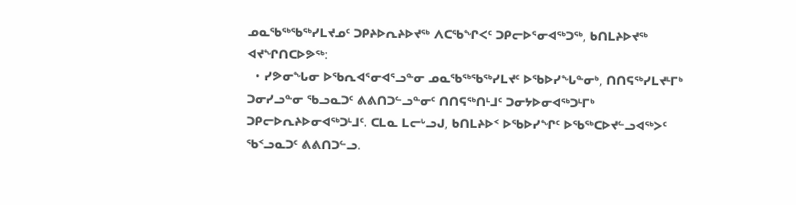ᓄᓇᖃᖅᖃᖅᓯᒪᔪᓄᑦ ᑐᑭᔨᐅᕆᔨᐅᔪᖅ ᐱᑕᖃᖏᐸᑦ ᑐᑭᓕᐅᕐᓂᐊᖅᑐᖅ, ᑲᑎᒪᔨᐅᔪᖅ ᐊᔪᖏᑎᑕᐅᕗᖅ:
  • ᓯᕗᓂᖓᓂ ᐅᖃᕆᐊᕐᓂᐊᕐᓗᓐᓂ ᓄᓇᖃᖅᖃᖅᓯᒪᔪᑦ ᐅᖃᐅᓯᖓᓐᓂᒃ, ᑎᑎᕋᖅᓯᒪᔪᒻᒥᒃ ᑐᓂᓯᓗᓐᓂ ᖃᓗᓇᑐᑦ ᕕᕕᑎᑐᓪᓗᓐᓂᑦ ᑎᑎᕋᖅᑎᒻᒧᑦ ᑐᓂᔭᐅᓂᐊᖅᑐᒻᒥᒃ ᑐᑭᓕᐅᕆᔨᐅᓂᐊᖅᑐᒻᒧᑦ. ᑕᒪᓇ ᒪᓕᒡᓗᒍ, ᑲᑎᒪᔨᐅᑉ ᐅᖃᐅᓯᖏᑦ ᐅᖃᖅᑕᐅᔪᓪᓗᐊᖅᐳᑦ ᖃᑉᓗᓇᑐᑦ ᕕᕕᑎᑐᓪᓗ.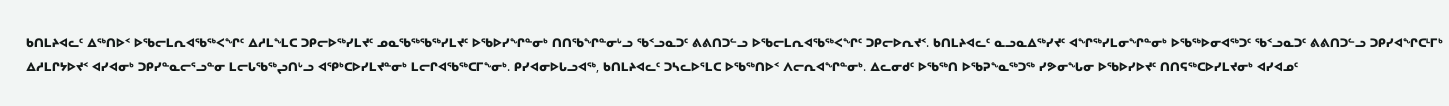ᑲᑎᒪᔨᐊᓚᑦ ᐃᖅᑎᐅᑉ ᐅᖃᓕᒪᕆᐊᖃᖅᐸᖏᑦ ᐃᓱᒪᖕᒪᑕ ᑐᑭᓕᐅᖅᓯᒪᔪᑦ ᓄᓇᖃᖅᖃᖅᓯᒪᔪᑦ ᐅᖃᐅᓯᖏᓐᓂᒃ ᑎᑎᖃᖏᓐᓂᒡᓗ ᖃᑉᓗᓇᑐᑦ ᕕᕕᑎᑐᓪᓗ ᐅᖃᓕᒪᕆᐊᖃᖅᐸᖏᑦ ᑐᑭᓕᐅᕆᔪᑉ. ᑲᑎᒪᔨᐊᓚᑦ ᓇᓗᓇᐃᖅᓯᔪᑦ ᐊᖏᖅᓯᒪᓂᖏᓐᓂᒃ ᐅᖃᖅᐅᓂᐊᖅᑐᑦ ᖃᑉᓗᓇᑐᑦ ᕕᕕᑎᑐᓪᓗ ᑐᑭᓯᐊᖏᑕᒻᒥᒃ ᐃᓱᒪᒋᔭᐅᔪᑉ ᐊᓯᐊᓂᒃ ᑐᑭᓯᓐᓇᓕᕐᓗᓐᓂ ᒪᓕᒐᖃᖅᖢᑎᒡᓗ ᐊᕿᒃᑕᐅᓯᒪᔪᓐᓂᒃ ᒪᓕᒋᐊᖃᖅᑕᒥᖕᓂᒃ. ᑭᓯᐊᓂᐅᒐᓗᐊᖅ, ᑲᑎᒪᔨᐊᓚᑦ ᑐᓴᓚᐅᕐᒪᑕ ᐅᖃᖅᑎᐅᑉ ᐱᓕᕆᐊᖏᓐᓂᒃ. ᐃᓚᓂᑯᑦ ᐅᖃᖅᑎ ᐅᖃᕈᖕᓇᖅᑐᖅ ᓯᕗᓂᖓᓂ ᐅᖃᐅᓯᐅᔪᑦ ᑎᑎᕋᖅᑕᐅᓯᒪᔪᓂᒃ ᐊᓯᐊᓄᑦ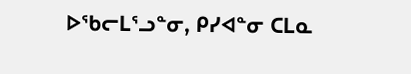ᐅᖃᓕᒪᕐᓗᓐᓂ, ᑭᓯᐊᓐᓂ ᑕᒪᓇ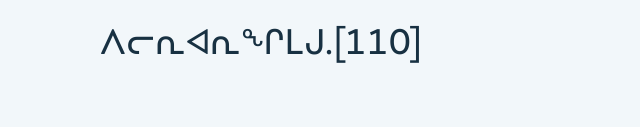ᐱᓕᕆᐊᕆᖏᒪᒍ.[110]